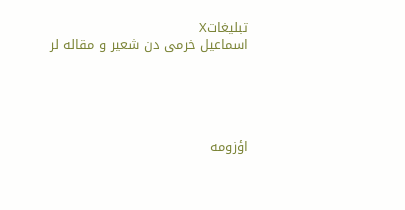تبليغاتX
اسماعیل خرمی دن شعیر و مقاله لر





اؤزومه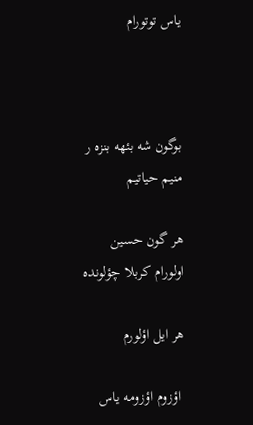یاس توتورام



بوگون شه بئهه بنزه ر منیم حیاتیم

هر گون حسین اولورام کربلا چؤلونده

هر ایل اؤلورم

 اؤزوم اؤزومه یاس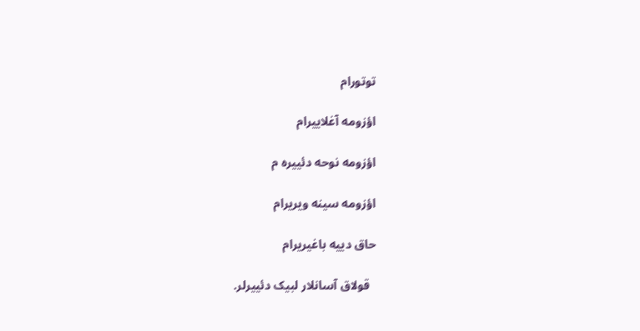توتورام

اؤزومه آغلاییرام

اؤزومه نوحه دئییره م

اؤزومه سینه ویریرام

حاق دییه باغیریرام

  قولاق آسانلار لبیک دئییرلر.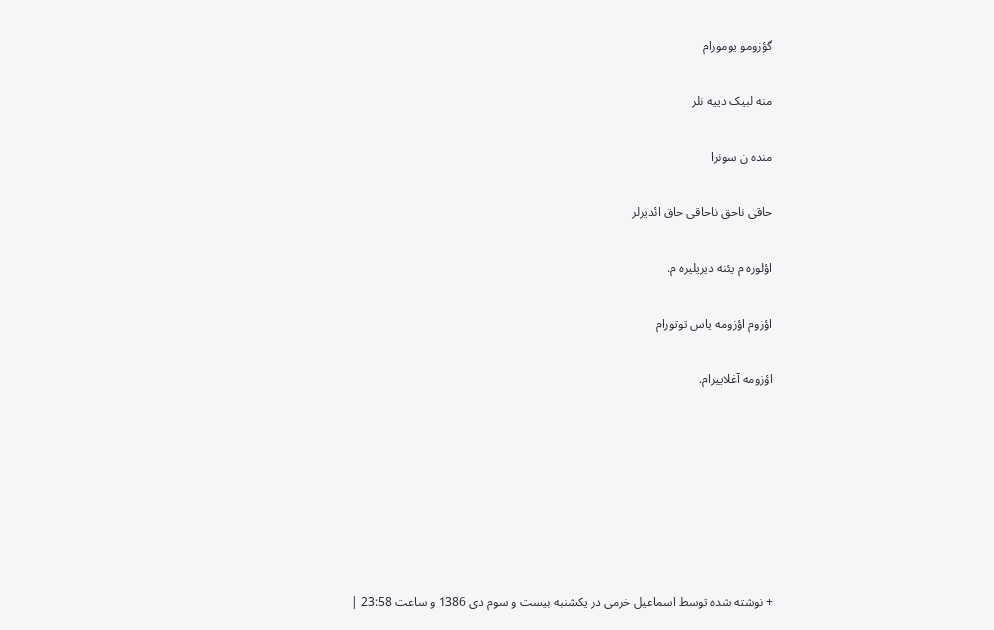گؤزومو یومورام

منه لبیک دییه نلر

منده ن سونرا

حاقی ناحق ناحاقی حاق ائدیرلر

اؤلوره م یئنه دیریلیره م.

اؤزوم اؤزومه یاس توتورام

اؤزومه آغلاییرام.







+ نوشته شده توسط اسماعیل خرمی در یکشنبه بیست و سوم دی 1386 و ساعت 23:58 |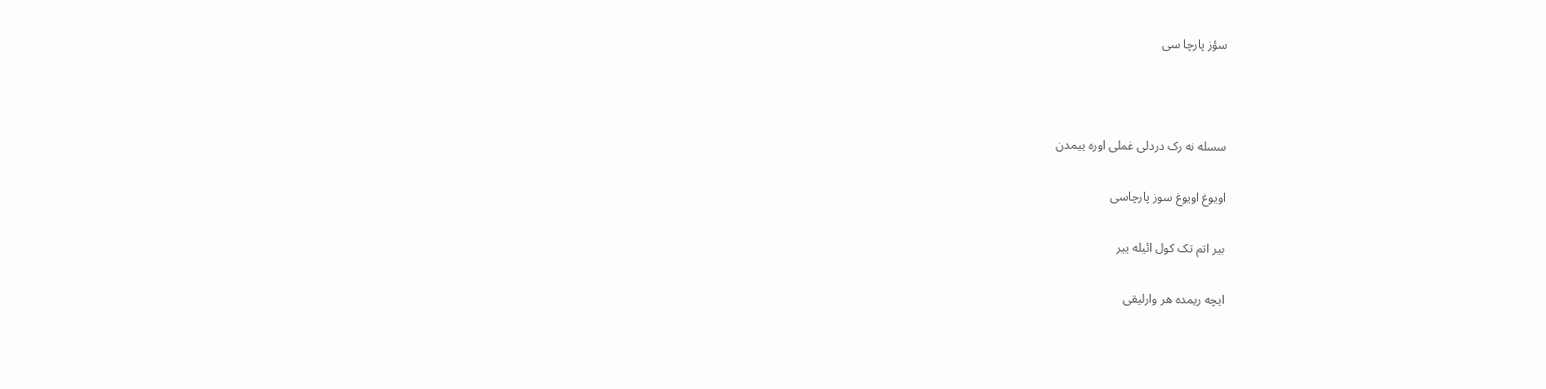سؤز پارچا سی



سسله نه رک دردلی غملی اوره ییمدن

اویوغ اویوغ سوز پارچاسی

بیر اتم تک کول ائیله ییر

ایچه ریمده هر وارلیقی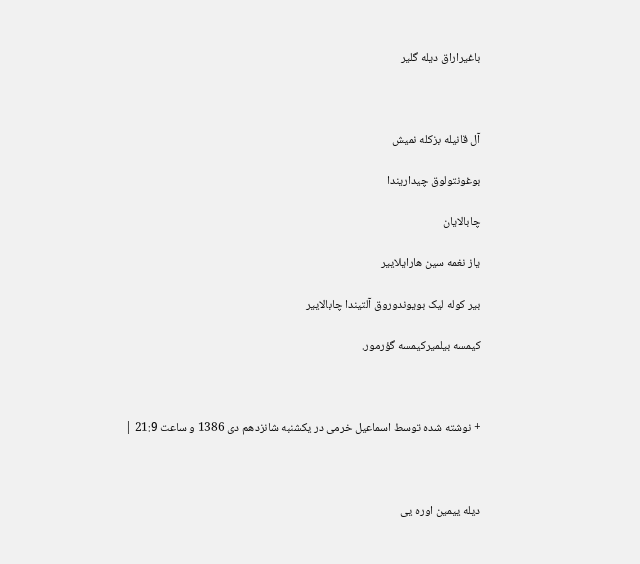باغیراراق دیله گلیر



آل قانیله بزکله نمیش

بوغونتولوق چیداریندا

چابالایان

یاز نغمه سین هارایلاییر

بیر کوله لیک بویوندوروق آلتیندا چابالاییر

کیمسه بیلمیرکیمسه گؤرمور.



+ نوشته شده توسط اسماعیل خرمی در یکشنبه شانزدهم دی 1386 و ساعت 21:9 |



دیله ییمین اوره یی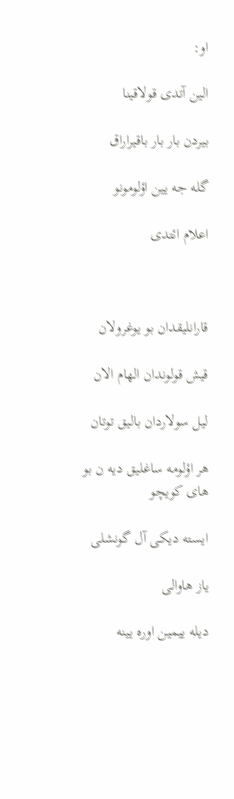او:

الین آتدی قولاقینا

بیردن بار بار باقیراراق

گله جه یین اؤلومونو

اعلام ائتدی



قارانلیقدان بو یوغرولان

قیش قولوندان الهام الان

لیل سولاردان بالیق توتان

هر اؤلومه ساغلیق دیه ن بو های کویچو

ایسته دیکی آل گونشلی

یاز هاوالی

دیله ییمین اوره یینه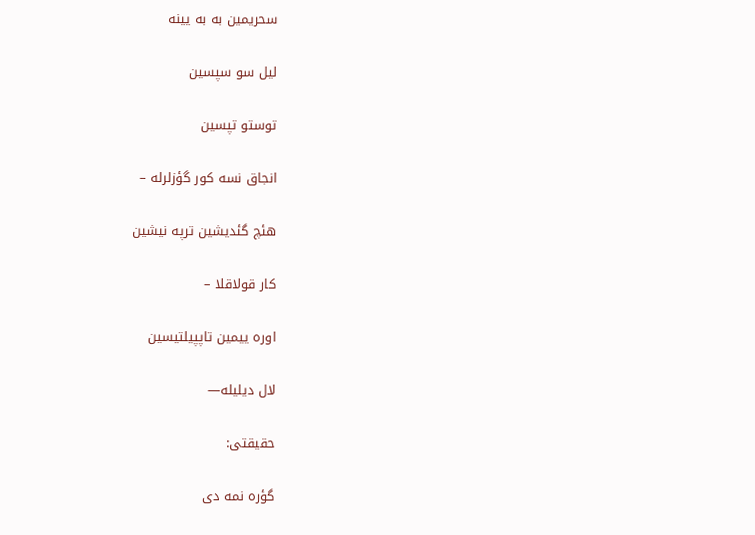سحریمین به به یینه

لیل سو سپسین

توستو تپسین

انجاق نسه کور گؤزلرله –

هئچ گئدیشین ترپه نیشین

کار قولاقلا –

اوره ییمین تاپپیلتیسین

لال دیلیله—

حقیقتی:

گؤره نمه دی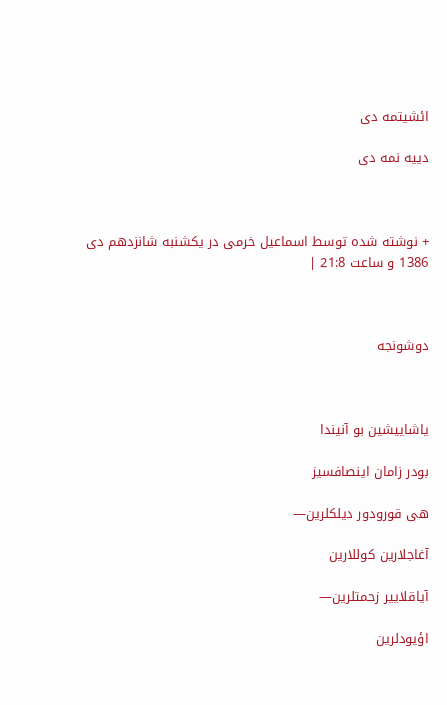ائشیتمه دی

دییه نمه دی



+ نوشته شده توسط اسماعیل خرمی در یکشنبه شانزدهم دی 1386 و ساعت 21:8 |



دوشونجه



یاشاییشین بو آنیندا

بودر زامان اینصافسیز

هی قورودور دیلکلرین—

آغاجلارین کوللارین

آیاقلاییر زحمتلرین—

اؤیودلرین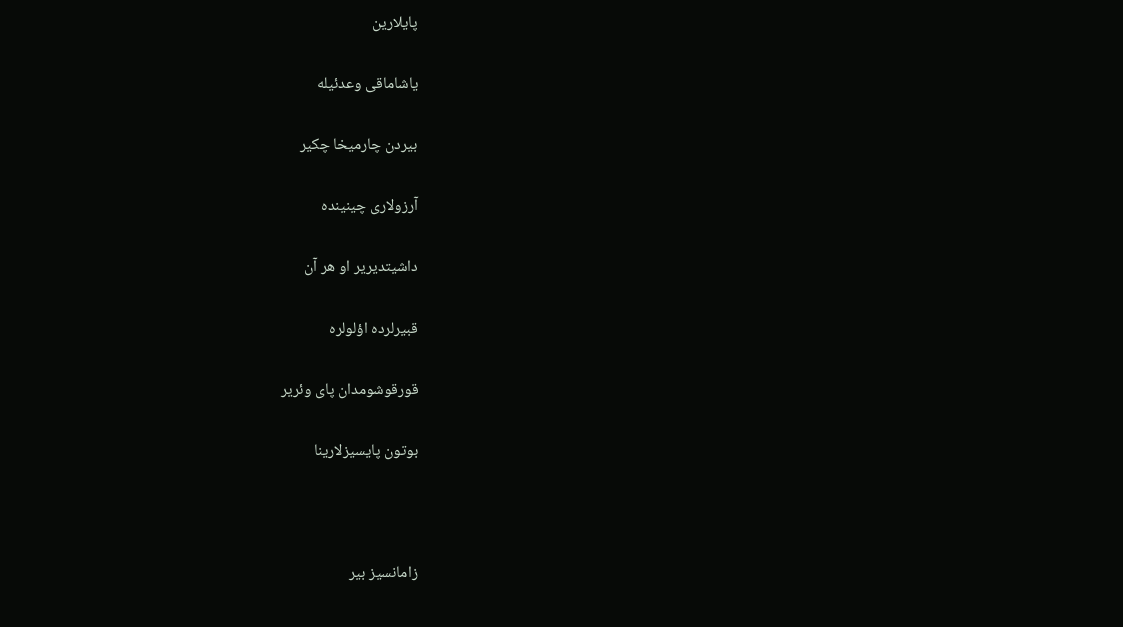پایلارین

یاشاماقی وعدئیله

بیردن چارمیخا چکیر

آرزولاری چینینده

داشیتدیریر او هر آن

قبیرلرده اؤلولره

قورقوشومدان پای وئریر

بوتون پایسیزلارینا



زامانسیز بیر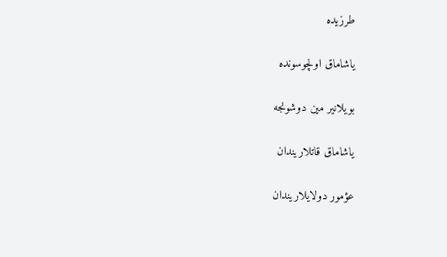طرزیده

یاشاماق اولچوسونده

بویلانیر مین دوشونجه

یاشاماق قاتلاریندان

عؤمور دولایلاریندان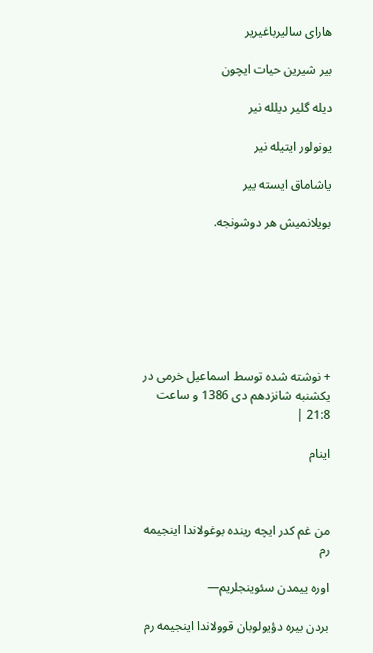هارای سالیرباغیریر

بیر شیرین حیات ایچون

دیله گلیر دیلله نیر

یونولور ایتیله نیر

یاشاماق ایسته ییر

بویلانمیش هر دوشونجه.







+ نوشته شده توسط اسماعیل خرمی در یکشنبه شانزدهم دی 1386 و ساعت 21:8 |

اینام



من غم کدر ایچه رینده بوغولاندا اینجیمه رم

اوره ییمدن سئوینجلریم—

بردن بیره دؤیولوبان قوولاندا اینجیمه رم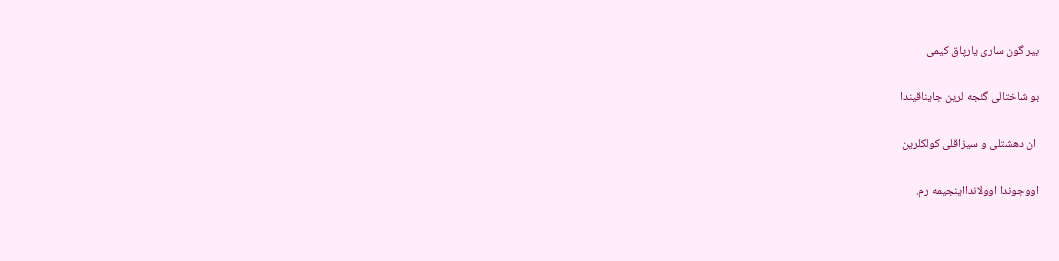بیر گون ساری یارپاق کیمی

بو شاختالی گئجه لرین جایناقیندا

 ان دهشتلی و سیزاقلی کولکلرین

اووجوندا اوولاندااینجیمه رم.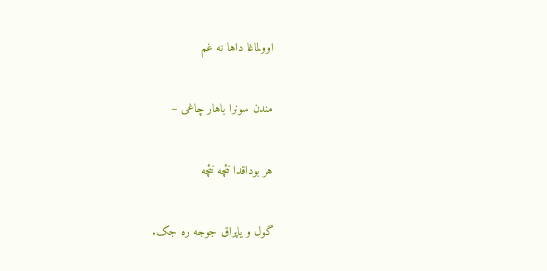اوولماغا داها نه غم

مندن سونرا باهار چاغی –

هر بوداقدا نئچه نئچه

گول و یاپراق جوجه ره جک.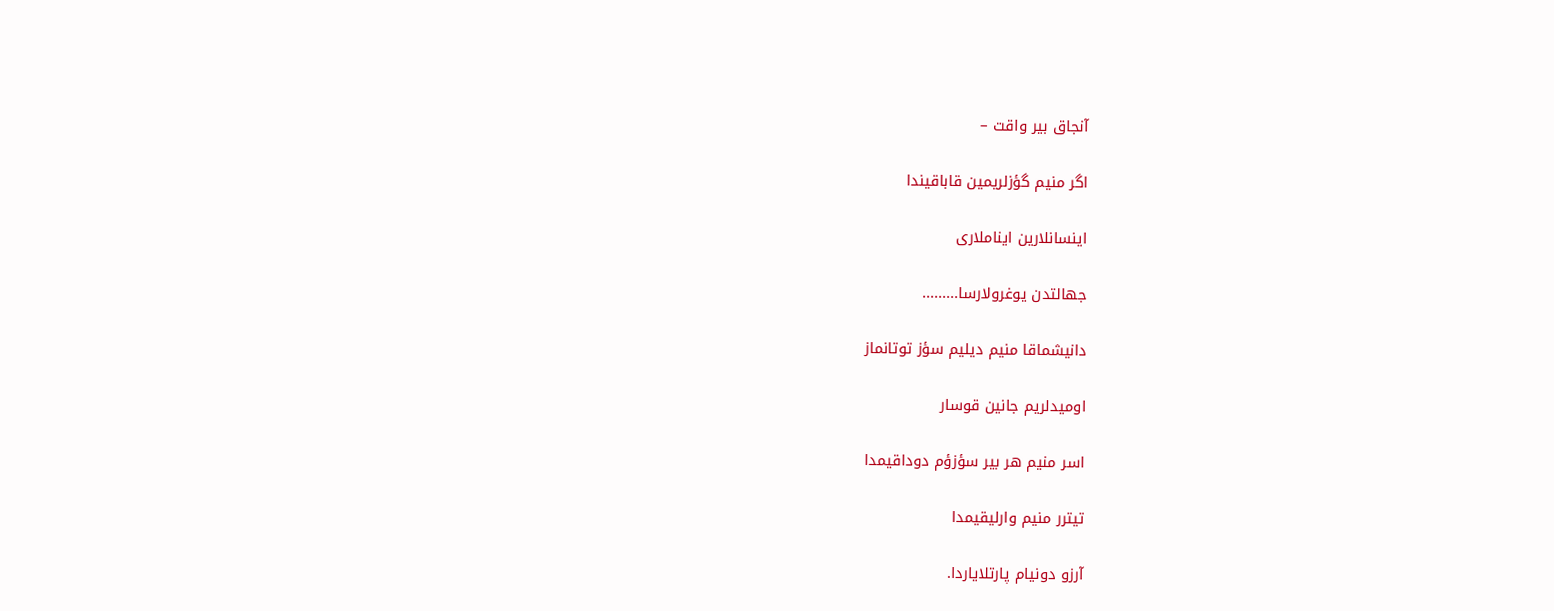آنجاق بیر واقت –

اگر منیم گؤزلریمین قاباقیندا

اینسانلارین ایناملاری

جهالتدن یوغرولارسا.........

دانیشماقا منیم دیلیم سؤز توتانماز

اومیدلریم جانین قوسار

اسر منیم هر بیر سؤزؤم دوداقیمدا

تیترر منیم وارلیقیمدا

آرزو دونیام پارتلایاردا.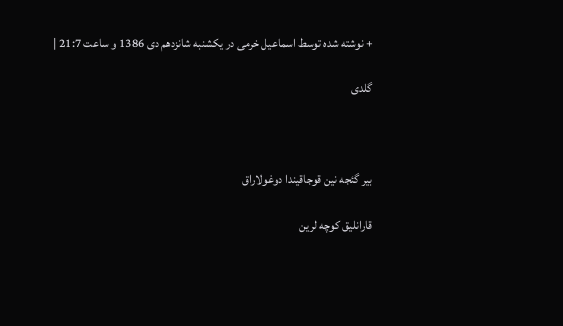+ نوشته شده توسط اسماعیل خرمی در یکشنبه شانزدهم دی 1386 و ساعت 21:7 |

گلدی



بیر گئجه نین قوجاقیندا دوغولاراق

قارانلیق کوچه لرین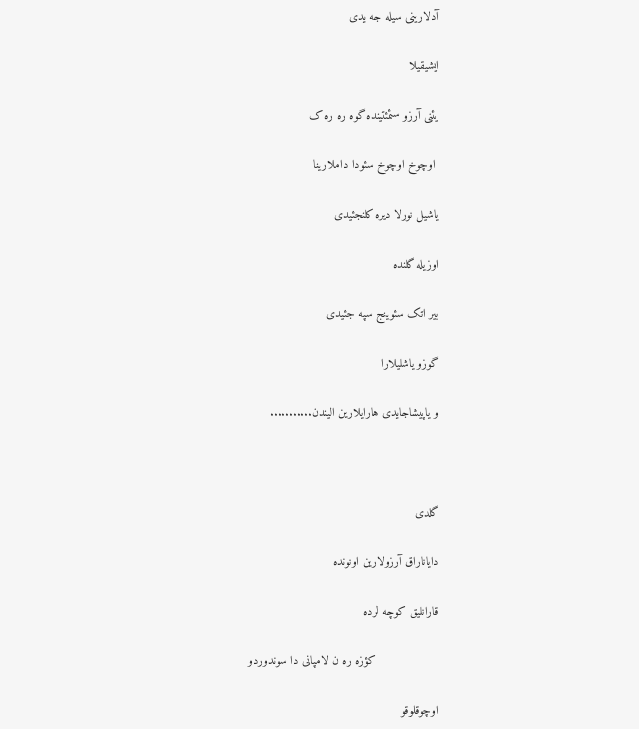آدلارینی سیله جه یدی

ایشیقیلا

یئنی آرزو سئمئتینده گوه ره ره ک

 اوچوخ اوچوخ سئودا داملارینا

یاشیل نورلا دیره کلنجئیدی

اوزیله گلنده

بیر اتک سئوینج سپه جئیدی

گوزو یاشلیلارا

و یاپیشاجایدی هارایلارین الیندن...........



گلدی

دایاناراق آرزولارین اونونده

قارانلیق کوچه لرده

                  کؤزه ره ن لامپانی دا سوندوردو

اوچوقلوقو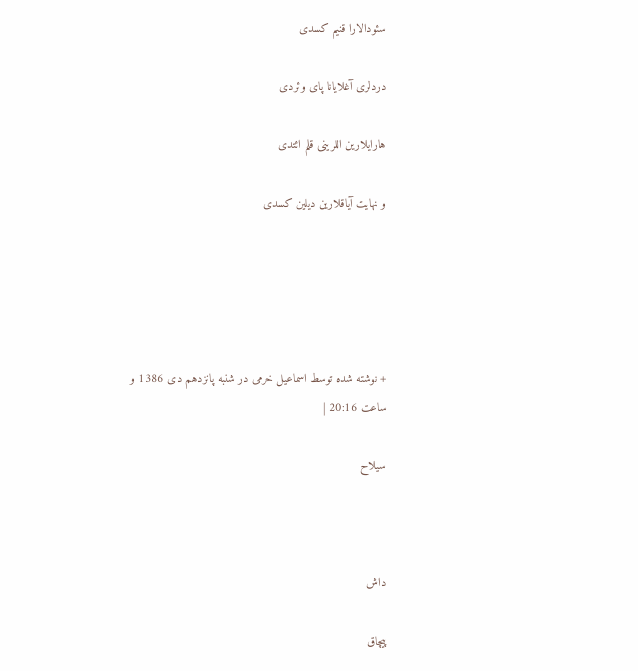سئودالارا قنیم کسدی

دردلری آغلایانا پای وئردی

هارایلارین اللرینی قلم ائتدی

و نهایت آیاقلارین دیلین کسدی





+ نوشته شده توسط اسماعیل خرمی در شنبه پانزدهم دی 1386 و ساعت 20:16 |

سیلاح



داش

پیچاق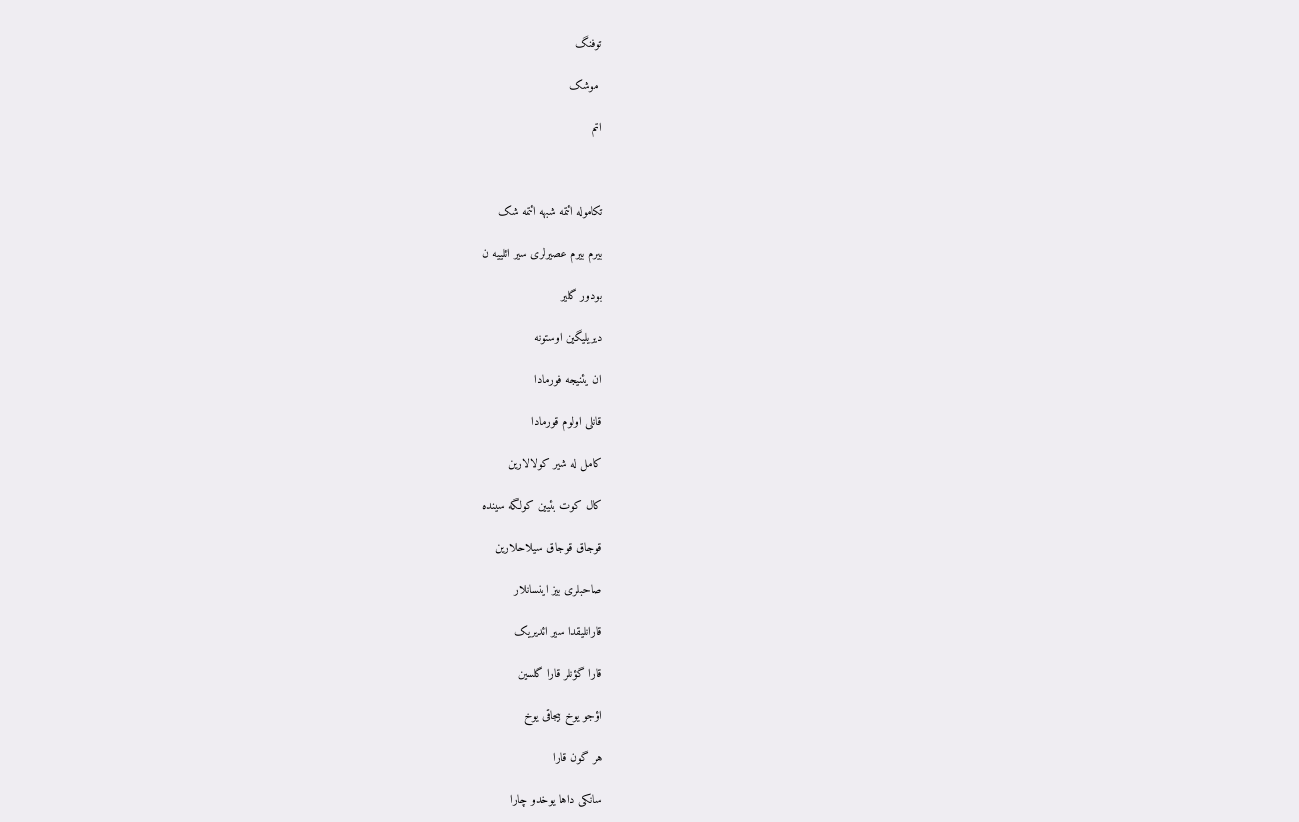توفنگ

 موشک

اتم



تکاموله ائتمه شبهه ائتمه شک

بیرم بیرم عصیرلری سیر ائلییه ن

بودور گلیر

دیریلیگین اوستونه

ان یئنیجه فورمادا

قانلی اولوم قورمادا

کامل له شیر کولالارین

کال کوت بئیین کولگه سینده

قوجاق قوجاق سیلاحلارین

صاحبلری بیز اینسانلار

قارانلیقدا سیر ائدیریک

قارا گؤنلر قارا گلسین

اؤجو یوخ بیجاقی یوخ

هر گون قارا

سانکی داها یوخدو چارا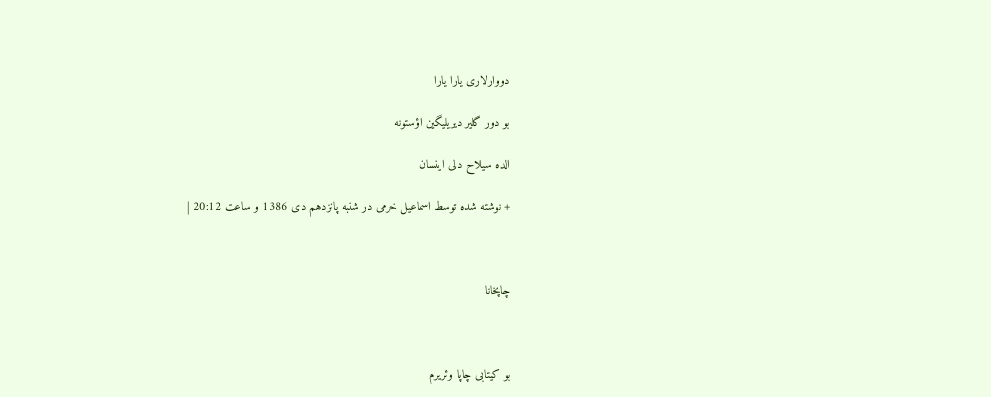دووارلاری یارا یارا

بو دور گلیر دیریلیگین اؤستونه

الده سیلاح دلی اینسان

+ نوشته شده توسط اسماعیل خرمی در شنبه پانزدهم دی 1386 و ساعت 20:12 |



چاپخانا



بو کیتابی چاپا وئریرم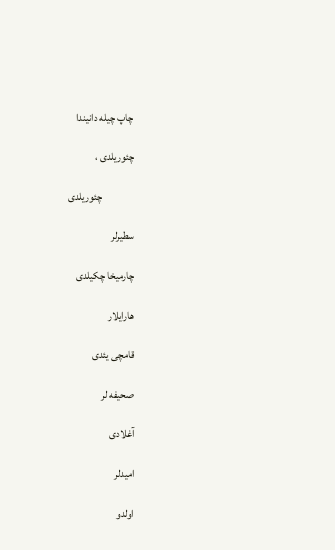چاپ چیله دانیندا

چئوریلدی ،

               چئوریلدی

سطیرلر

چارمیخا چکیلدی

هارایلار

قامچی یئدی

صحیفه لر

آغلادی

امیدلر

اولدو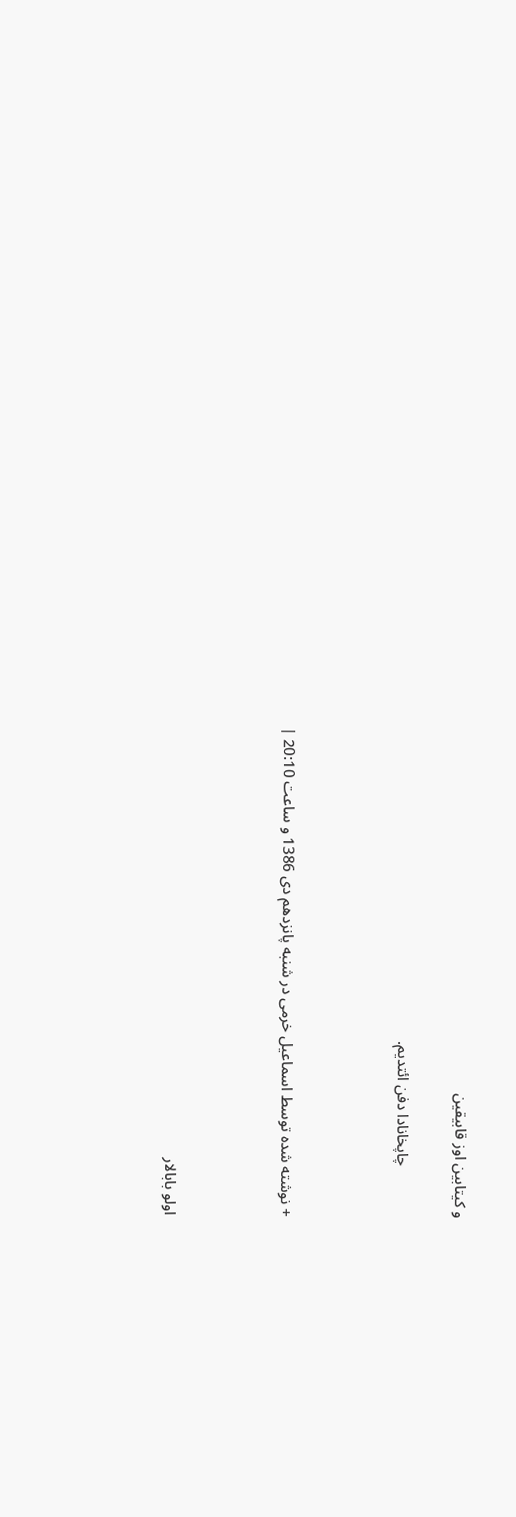و کیتابین اوز قابیقین

             چاپخانادا دفن ائتدیم.



+ نوشته شده توسط اسماعیل خرمی در شنبه پانزدهم دی 1386 و ساعت 20:10 |



اولو بابالار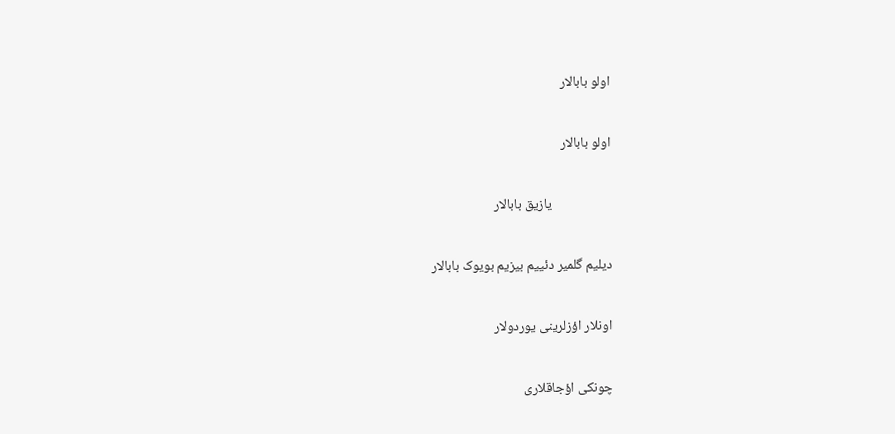اولو بابالار

اولو بابالار

                   یازیق بابالار

دیلیم گلمیر دئییم بیزیم بویوک بابالار

اونلار اؤزلرینی یوردولار

چونکی اؤجاقلاری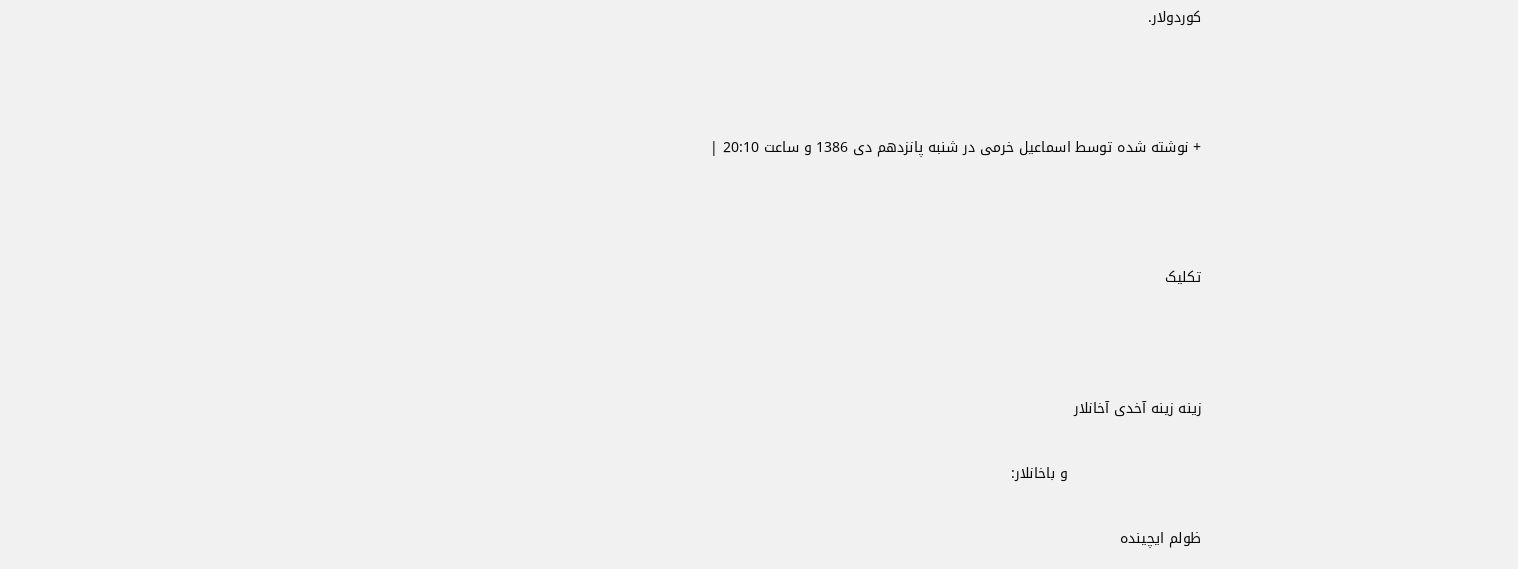کوردولار.



+ نوشته شده توسط اسماعیل خرمی در شنبه پانزدهم دی 1386 و ساعت 20:10 |



تکلیک



زینه زینه آخدی آخانلار

                            و باخانلار:

ظولم ایچینده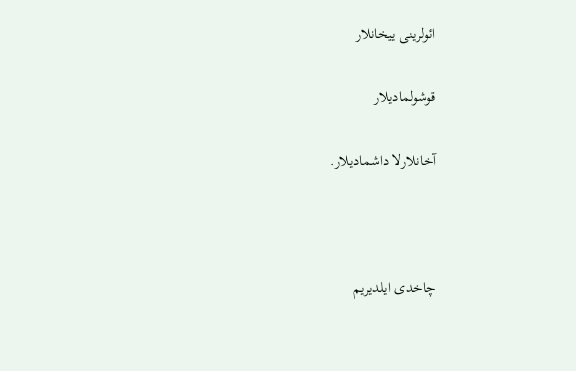ائولرینی ییخانلار

قوشولمادیلار

آخانلارلا داشمادیلار.



چاخدی ایلدیریم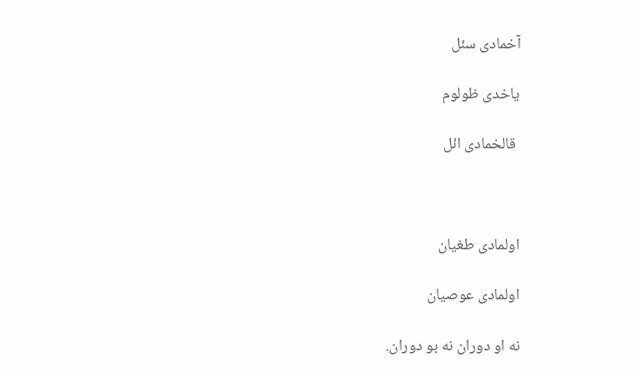آخمادی سئل

یاخدی ظولوم

 قالخمادی ائل



اولمادی طغیان

اولمادی عوصیان

نه او دوران نه بو دوران.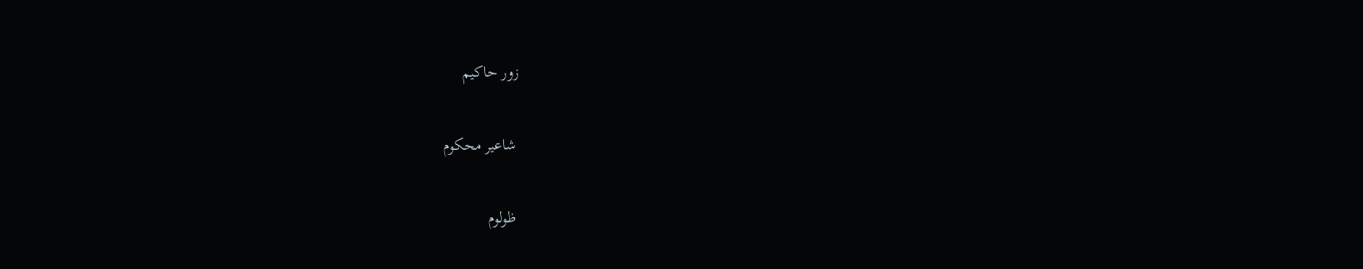زور حاکیم

 شاعیر محکوم

 ظولوم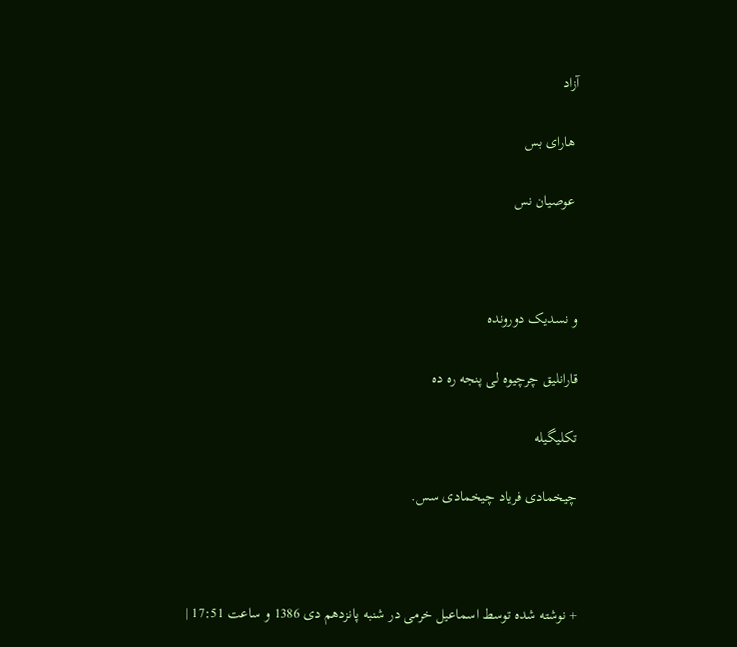آزاد

 هارای بس

 عوصیان نس



و نسدیک دورونده

قارانلیق چرچیوه لی پنجه ره ده

تکلیگیله

چیخمادی فریاد چیخمادی سس.



+ نوشته شده توسط اسماعیل خرمی در شنبه پانزدهم دی 1386 و ساعت 17:51 |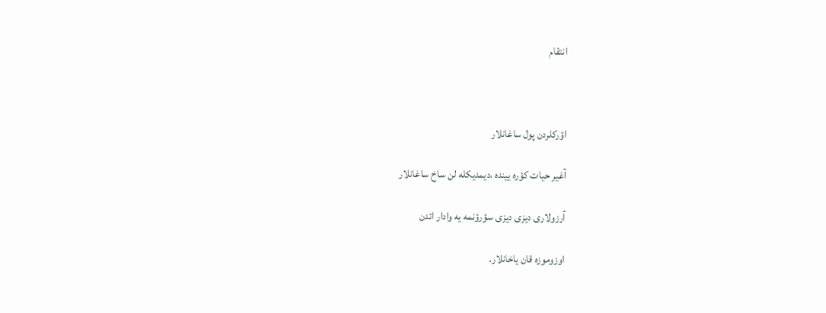انتقام



اؤرکلردن پول ساغانلار

آغیر حیات کؤره یینده ،دیمدیکله لن ساخ ساغانلار

آرزولاری دیزی دیزی سؤرؤنمه یه وادار ائدن

اوزوموزه قان یاخانلار.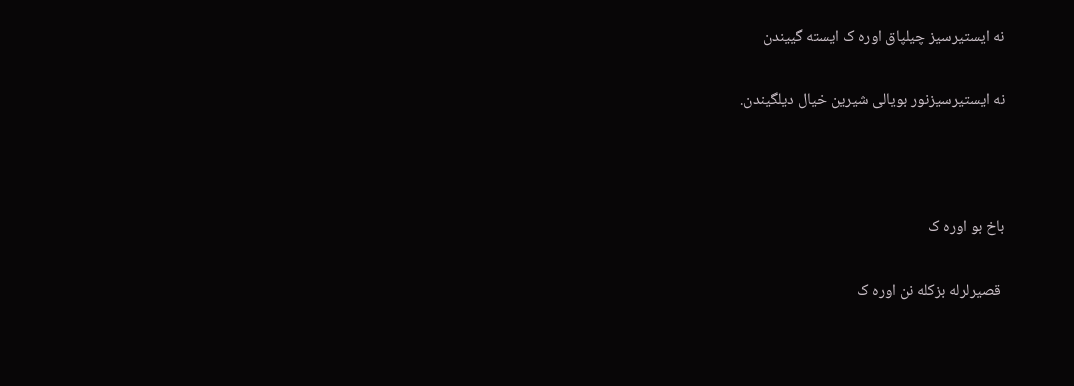نه ایستیرسیز چیلپاق اوره ک ایسته گییندن

نه ایستیرسیزنور بویالی شیرین خیال دیلگیندن.



باخ بو اوره ک

 قصیرلرله بزکله نن اوره ک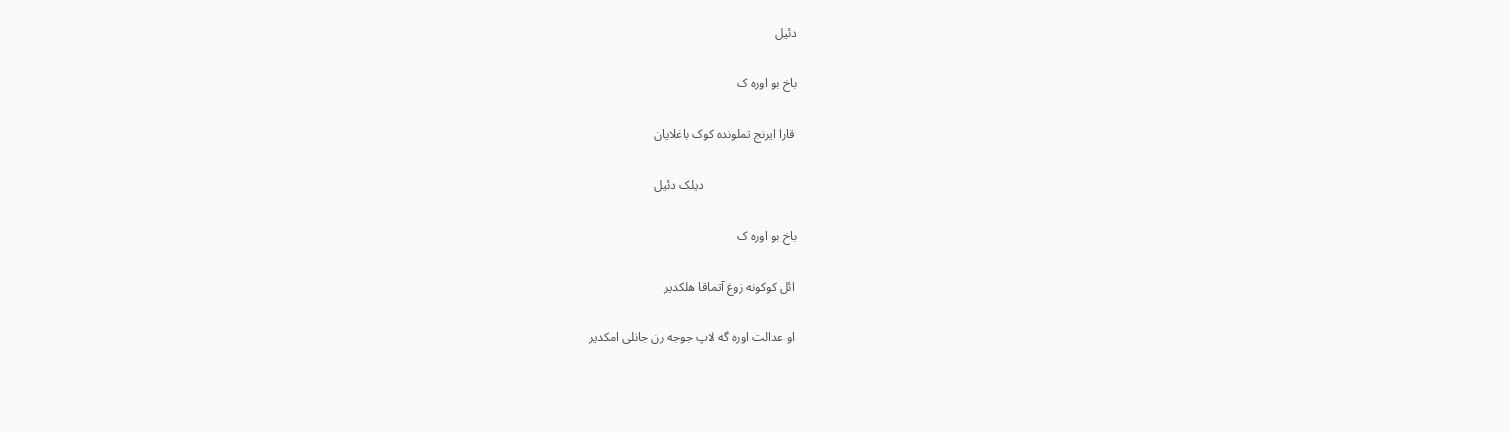دئیل

باخ بو اوره ک

 قارا ایرنج تملونده کوک باغلایان

                              دیلک دئیل

باخ بو اوره ک

 ائل کوکونه زوغ آتماقا هلکدیر

 او عدالت اوره گه لاپ جوجه رن جانلی امکدیر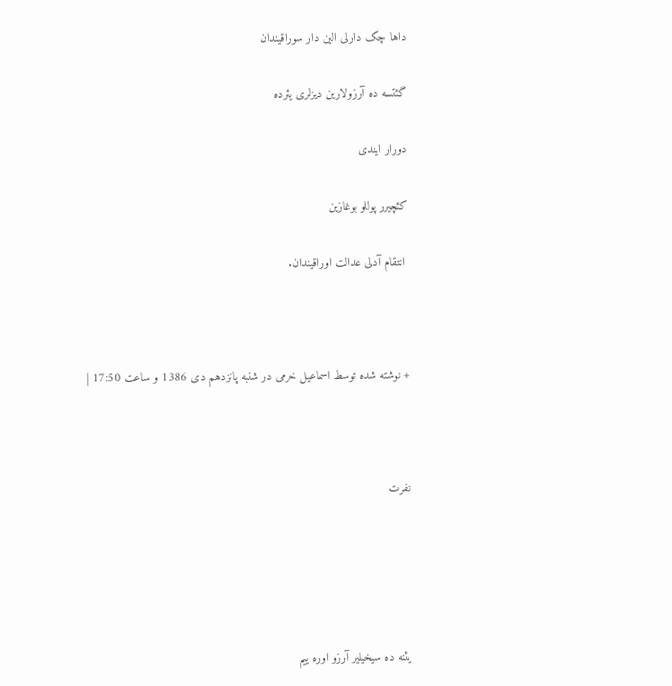داها چک دارلی الین دار سوراقیندان

گئتسه ده آرزولارین دیزلری یئرده

دورار ایندی

کئچیرر پوللو بوغازین

 انتقام آدلی عدالت اوراقیندان.



+ نوشته شده توسط اسماعیل خرمی در شنبه پانزدهم دی 1386 و ساعت 17:50 |



نفرت





یئنه ده سیخیلیر آرزو اوره ییم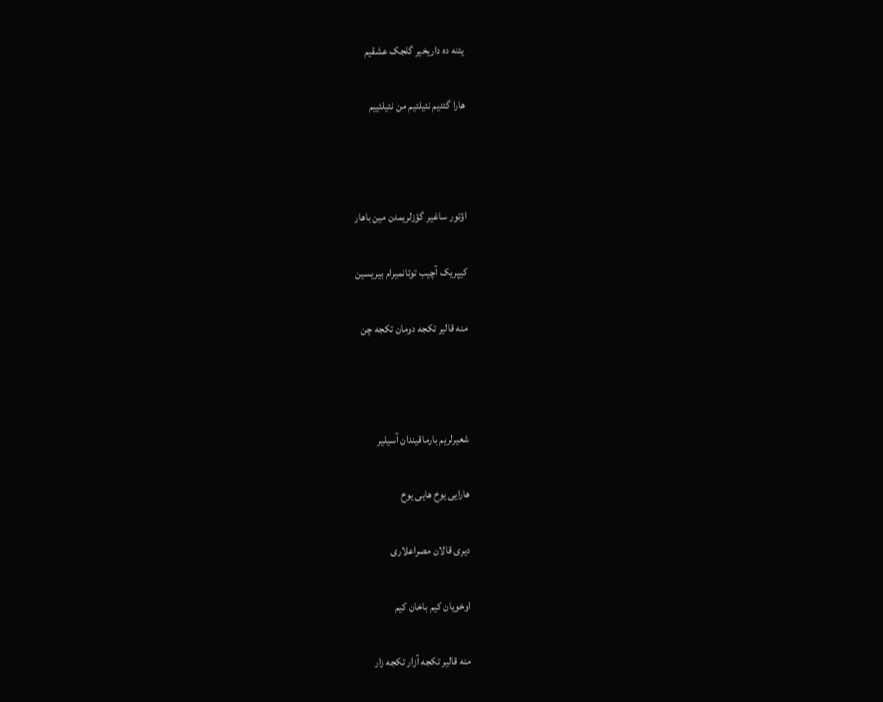یئنه ده داریخیر گلجک عشقیم

هارا گئدیم نئیلئیم من نئیلئییم



اؤتور ساغیر گؤزلریمدن مین باهار

کیپریک آچیب توتانمیرام بیریسین

منه قالیر تکجه دومان تکجه چن



شعیرلریم بارماقیندان آسیلیر

هارایی یوخ هایی یوخ

دیری قالان مصراعلاری

اوخویان کیم باخان کیم

منه قالیر تکجه آزار تکجه زار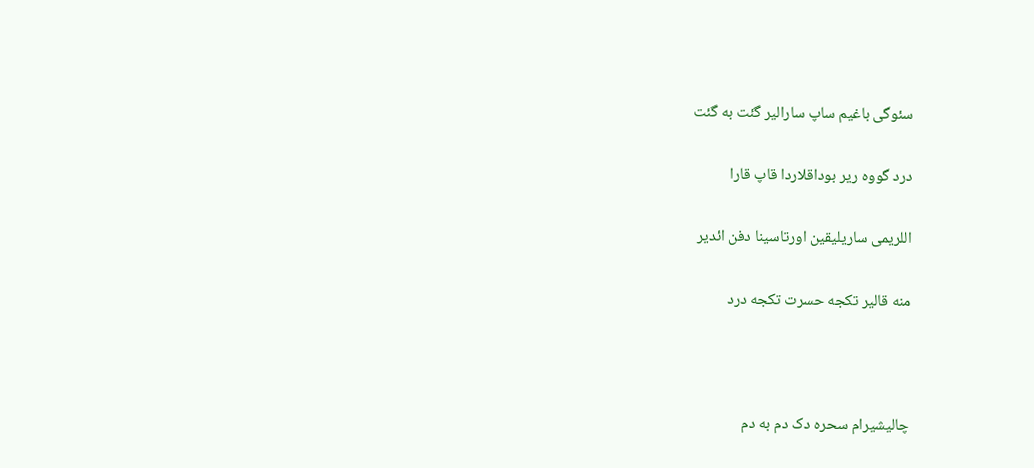سئوگی باغیم ساپ سارالیر گئت به گئت

درد گووه ریر بوداقلاردا قاپ قارا

اللریمی ساریلیقین اورتاسینا دفن ائدیر

منه قالیر تکجه حسرت تکجه درد



چالیشیرام سحره دک دم به دم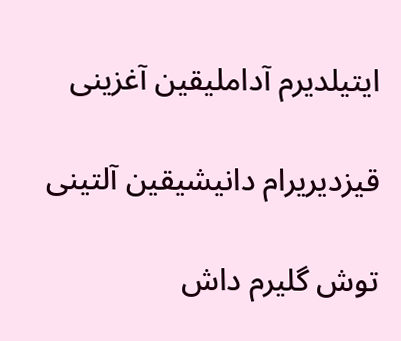ایتیلدیرم آداملیقین آغزینی

قیزدیریرام دانیشیقین آلتینی

توش گلیرم داش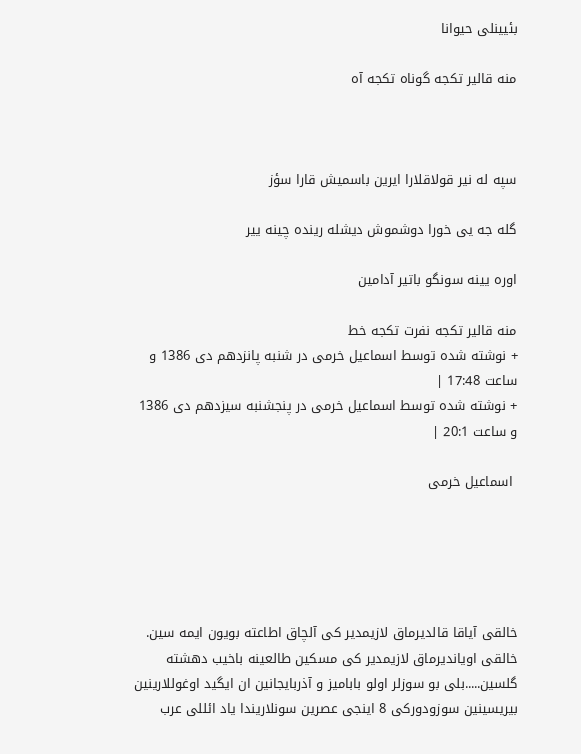بئیینلی حیوانا

منه قالیر تکجه گوناه تکجه آه



سپه له نیر قولاقلارا ایرین باسمیش قارا سؤز

گله جه یی خورا دوشموش دیشله رینده چینه ییر

اوره یینه سونگو باتیر آدامین

منه قالیر تکجه نفرت تکجه خط
+ نوشته شده توسط اسماعیل خرمی در شنبه پانزدهم دی 1386 و ساعت 17:48 |
+ نوشته شده توسط اسماعیل خرمی در پنجشنبه سیزدهم دی 1386 و ساعت 20:1 |

 اسماعیل خرمی





خالقی آیاقا قالدیرماق لازیمدیر کی آلچاق اطاعته بویون ایمه سین. خالقی اویاندیرماق لازیمدیر کی مسکین طالعینه باخیب دهشته گلسین.....بلی بو سوزلر اولو بابامیز و آذربایجانین ان ایگید اوغوللارینین بیریسینین سوزودورکی 8 اینجی عصرین سونلاریندا یاد ائللی عرب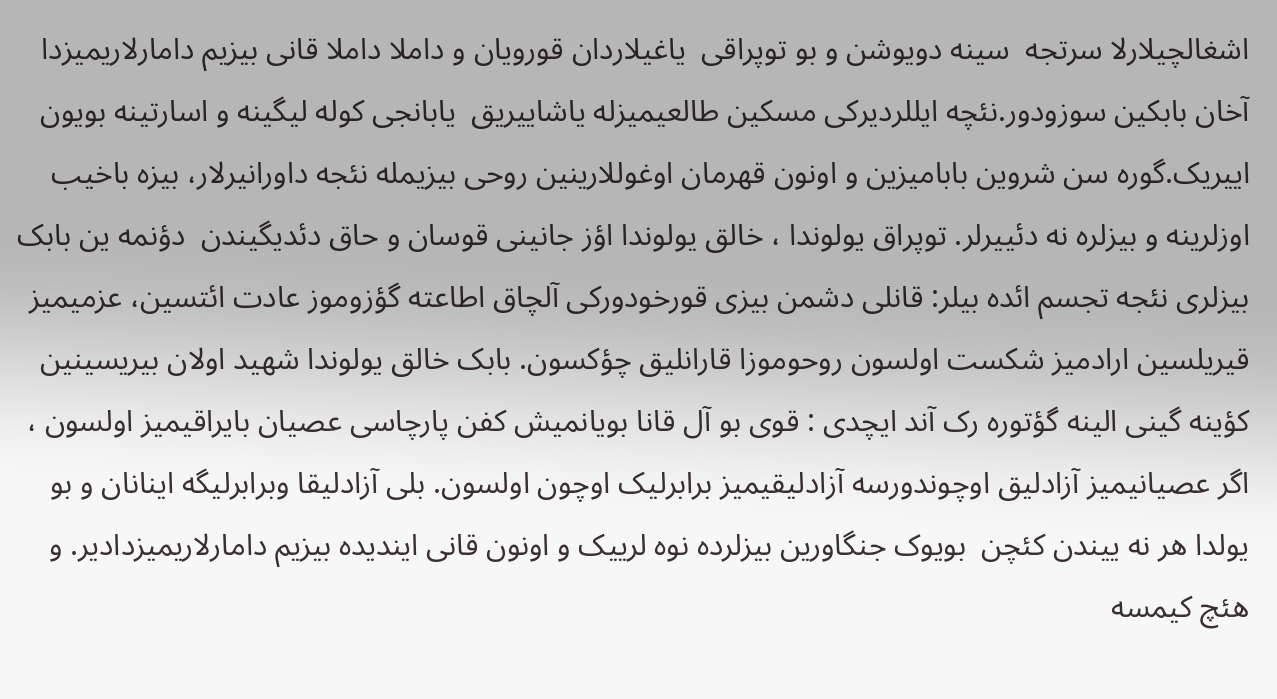اشغالچیلارلا سرتجه  سینه دویوشن و بو توپراقی  یاغیلاردان قورویان و داملا داملا قانی بیزیم دامارلاریمیزدا آخان بابکین سوزودور.نئچه ایللردیرکی مسکین طالعیمیزله یاشاییریق  یابانجی کوله لیگینه و اسارتینه بویون اییریک.گوره سن شروین بابامیزین و اونون قهرمان اوغوللارینین روحی بیزیمله نئجه داورانیرلار، بیزه باخیب اوزلرینه و بیزلره نه دئییرلر. توپراق یولوندا ، خالق یولوندا اؤز جانینی قوسان و حاق دئدیگیندن  دؤنمه ین بابک بیزلری نئجه تجسم ائده بیلر: قانلی دشمن بیزی قورخودورکی آلچاق اطاعته گؤزوموز عادت ائتسین، عزمیمیز قیریلسین ارادمیز شکست اولسون روحوموزا قارانلیق چؤکسون. بابک خالق یولوندا شهید اولان بیریسینین کؤینه گینی الینه گؤتوره رک آند ایچدی : قوی بو آل قانا بویانمیش کفن پارچاسی عصیان بایراقیمیز اولسون ، اگر عصیانیمیز آزادلیق اوچوندورسه آزادلیقیمیز برابرلیک اوچون اولسون. بلی آزادلیقا وبرابرلیگه اینانان و بو یولدا هر نه ییندن کئچن  بویوک جنگاورین بیزلرده نوه لرییک و اونون قانی ایندیده بیزیم دامارلاریمیزدادیر. و هئچ کیمسه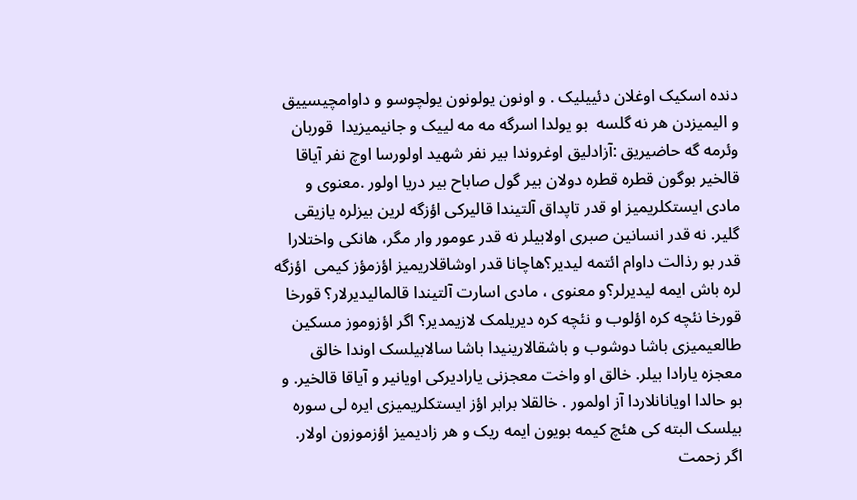دنده اسکیک اوغلان دئییلیک . و اونون یولونون یولچوسو و داوامچیسییق  و الیمیزدن هر نه گلسه  بو یولدا اسرگه مه مه لییک و جانیمیزیدا  قوربان وئرمه گه حاضیریق :آزادلیق اوغروندا بیر نفر شهید اولورسا اوچ نفر آیاقا قالخیر بوگون قطره قطره دولان بیر گول صاباح بیر دریا اولور .معنوی و مادی ایستکلریمیز او قدر تاپداق آلتیندا قالیرکی اؤزگه لرین بیزلره یازیقی گلیر. نه قدر انسانین صبری اولابیلر نه قدر عومور وار مگر، هانکی واختلارا قدر بو رذالت داوام ائتمه لیدیر؟هاچانا قدر اوشاقلاریمیز اؤزمؤز کیمی  اؤزگه لره باش ایمه لیدیرلر؟و معنوی ، مادی اسارت آلتیندا قالمالیدیرلار؟ قورخا قورخا نئچه کره اؤلوب و نئچه کره دیریلمک لازیمدیر؟ اگر اؤزوموز مسکین طالعیمیزی باشا دوشوب و باشقالارینیدا باشا سالابیلسک اوندا خالق معجزه یارادا بیلر. خالق او واخت معجزنی یارادیرکی اویانیر و آیاقا قالخیر. و بو حالدا اویانانلاردا آز اولمور . خالقلا برابر اؤز ایستکلریمیزی ایره لی سوره بیلسک البته کی هئچ کیمه بویون ایمه ریک و هر زادیمیز اؤزموزون اولار. اگر زحمت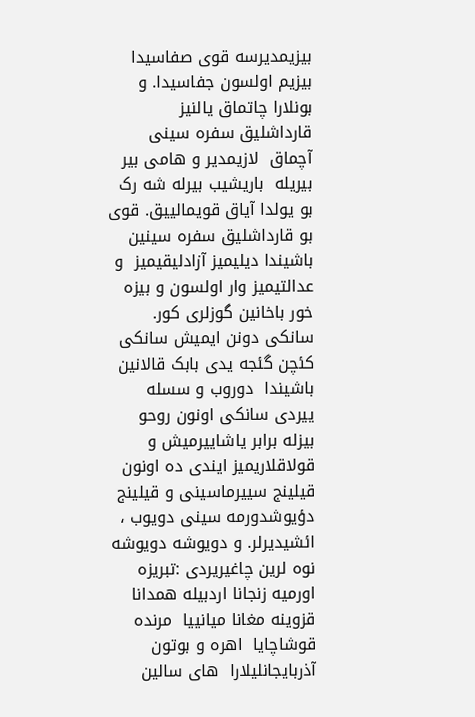بیزیمدیرسه قوی صفاسیدا بیزیم اولسون جفاسیدا. و بونلارا چاتماق یالنیز قارداشلیق سفره سینی  آچماق  لازیمدیر و هامی بیر بیریله  باریشیب بیرله شه رک بو یولدا آیاق قویمالییق. قوی بو قارداشلیق سفره سینین باشیندا دیلیمیز آزادلیقیمیز  و  عدالتیمیز وار اولسون و بیزه خور باخانین گوزلری کور. سانکی دونن ایمیش سانکی کئچن گئجه یدی بابک قالانین باشیندا  دوروب و سسله ییردی سانکی اونون روحو بیزله برابر یاشاییرمیش و قولاقلاریمیز ایندی ده اونون قیلینج سییرماسینی و قیلینج دؤیوشدورمه سینی دویوب ، ائشیدیرلر. و دویوشه دویوشه نوه لرین چاغیریردی :تبریزه اورمیه زنجانا اردبیله همدانا قزوینه مغانا میانییا  مرنده  قوشاچایا  اهره و بوتون آذربایجانلیلارا  های سالین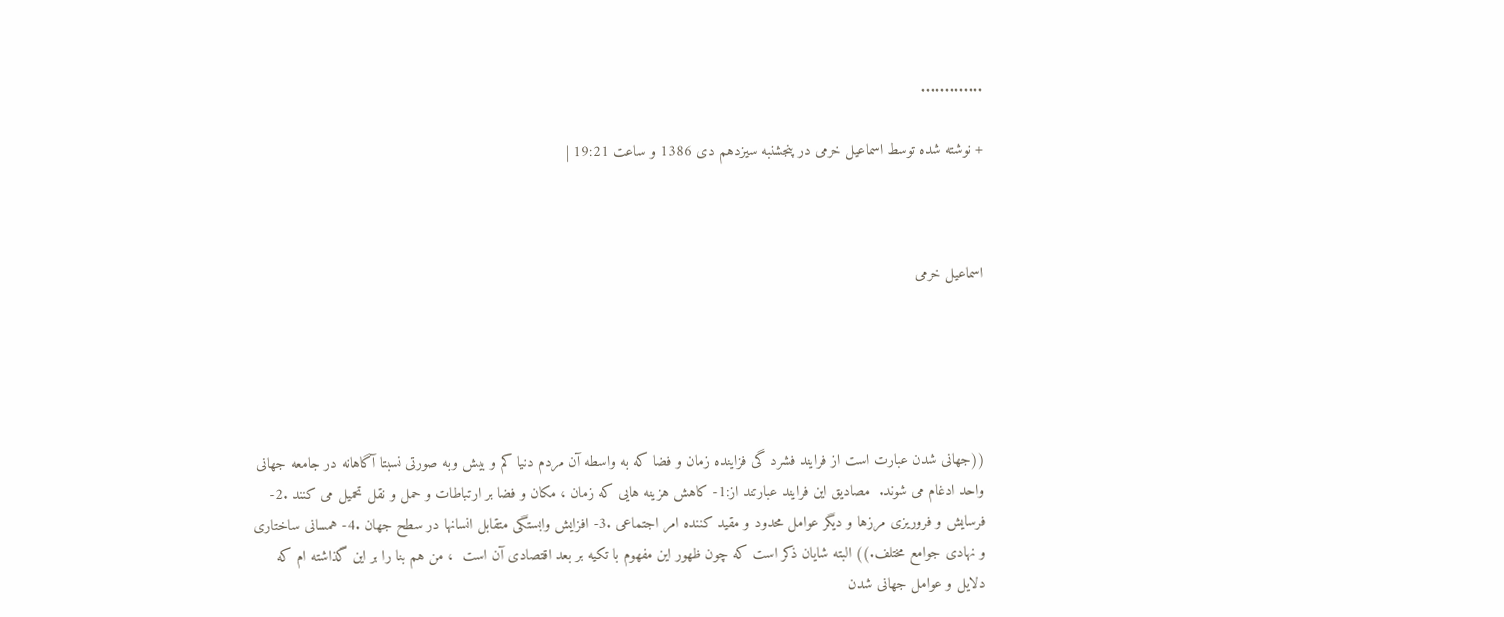.............

+ نوشته شده توسط اسماعیل خرمی در پنجشنبه سیزدهم دی 1386 و ساعت 19:21 |



اسماعیل خرمی





((جهانی شدن عبارت است از فرایند فشرد گی فزاینده زمان و فضا که به واسطه آن مردم دنیا کم و بیش وبه صورتی نسبتا آگاهانه در جامعه جهانی واحد ادغام می شوند.  مصادیق این فرایند عبارتند از:1- کاهش هزینه هایی که زمان ، مکان و فضا بر ارتباطات و حمل و نقل تحمیل می کنند .2- فرسایش و فروریزی مرزها و دیگر عوامل محدود و مقید کننده امر اجتماعی .3- افزایش وابستگی متقابل انسانها در سطح جهان .4- همسانی ساختاری و نهادی جوامع مختلف.)) البته شایان ذکر است که چون ظهور این مفهوم با تکیه بر بعد اقتصادی آن است  ، من هم بنا را بر این گذاشته ام که دلایل و عوامل جهانی شدن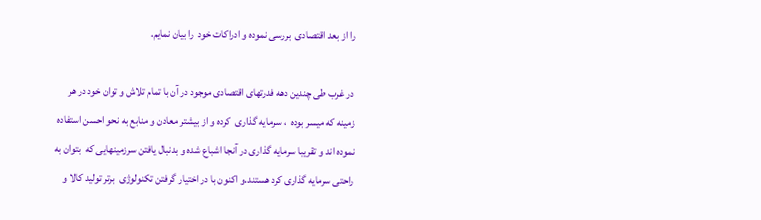را از بعد اقتصادی  بررسی نموده و ادراکات خود  را بیان نمایم.

در غرب طی چندین دهه فدرتهای اقتصادی موجود در آن با تمام تلاش و توان خود در هر زمینه که میسر بوده  ، سرمایه گذاری  کرده و از بیشتر معادن و منابع به نحو احسن استفاده نموده اند و تقریبا سرمایه گذاری در آنجا اشباع شده و بدنبال یافتن سرزمینهایی که  بتوان به راحتی سرمایه گذاری کرد هستند.و اکنون با در اختیار گرفتن تکنولوژی  برتر تولید کالا و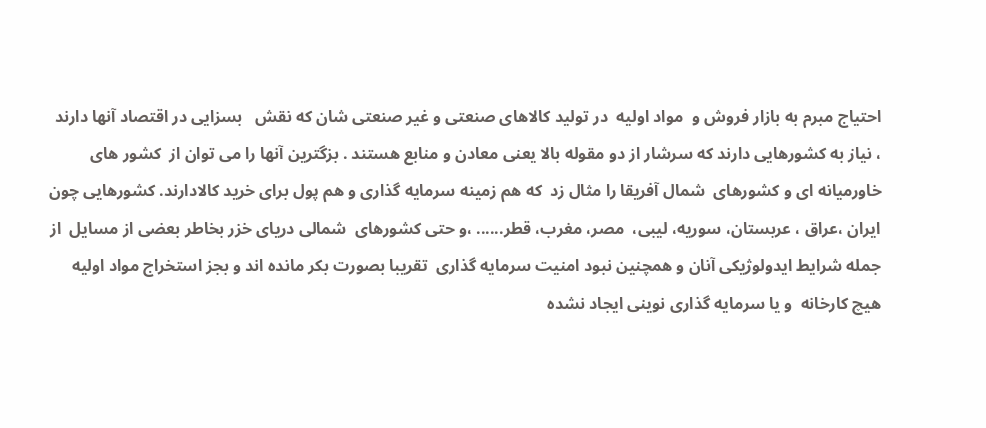احتیاج مبرم به بازار فروش و  مواد اولیه  در تولید کالاهای صنعتی و غیر صنعتی شان که نقش   بسزایی در اقتصاد آنها دارند ، نیاز به کشورهایی دارند که سرشار از دو مقوله بالا یعنی معادن و منابع هستند . بزگترین آنها را می توان از  کشور های خاورمیانه ای و کشورهای  شمال آفریقا را مثال زد  که هم زمینه سرمایه گذاری و هم پول برای خرید کالادارند. کشورهایی چون ایران ،عراق ، عربستان، سوریه، لیبی،  مصر، مغرب، قطر...... ،و حتی کشورهای  شمالی دریای خزر بخاطر بعضی از مسایل  از جمله شرایط ایدولوژیکی آنان و همچنین نبود امنیت سرمایه گذاری  تقریبا بصورت بکر مانده اند و بجز استخراج مواد اولیه  هیچ کارخانه  و یا سرمایه گذاری نوینی ایجاد نشده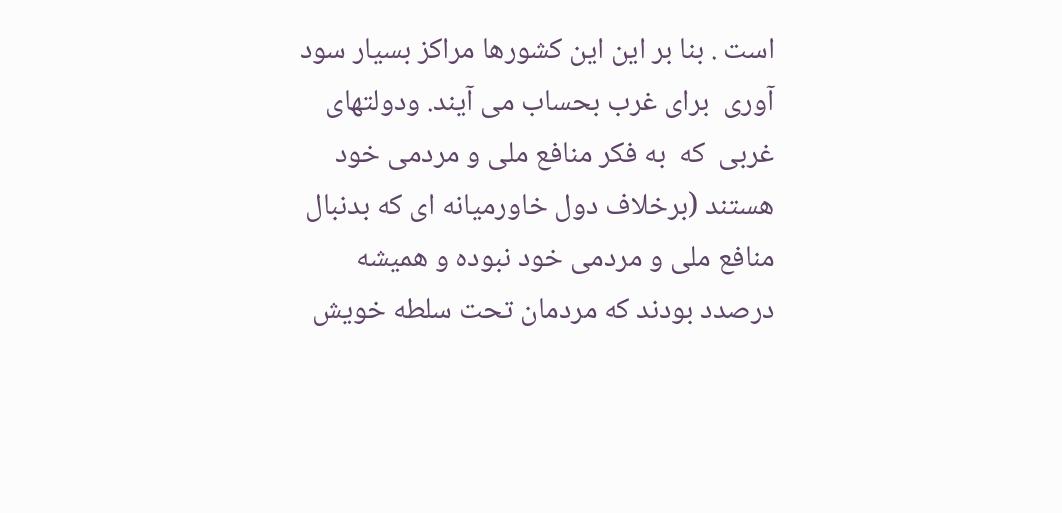است . بنا بر این این کشورها مراکز بسیار سود آوری  برای غرب بحساب می آیند. ودولتهای  غربی  که  به فکر منافع ملی و مردمی خود هستند (برخلاف دول خاورمیانه ای که بدنبال منافع ملی و مردمی خود نبوده و همیشه درصدد بودند که مردمان تحت سلطه خویش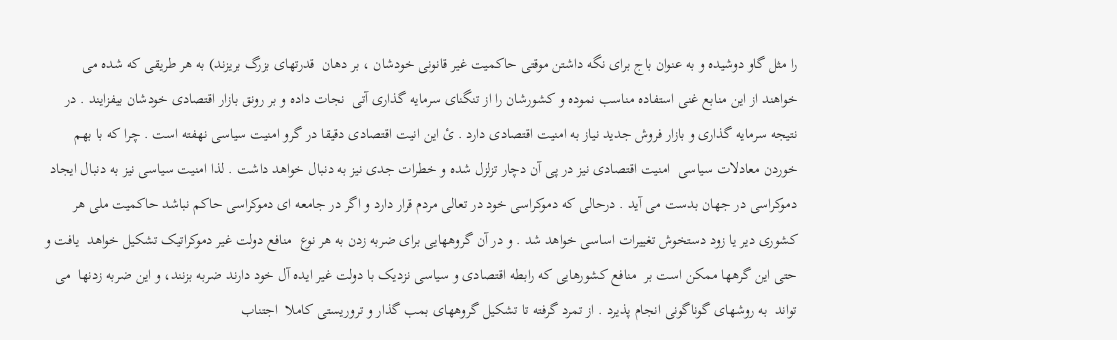را مثل گاو دوشیده و به عنوان باج برای نگه داشتن موقتی حاکمیت غیر قانونی خودشان ، بر دهان  قدرتهای بزرگ بریزند) به هر طریقی که شده می خواهند از این منابع غنی استفاده مناسب نموده و کشورشان را از تنگنای سرمایه گذاری آتی  نجات داده و بر رونق بازار اقتصادی خودشان بیفزایند . در نتیجه سرمایه گذاری و بازار فروش جدید نیاز به امنیت اقتصادی دارد . ئ این انیت اقتصادی دقیقا در گرو امنیت سیاسی نهفته است . چرا که با بهم خوردن معادلات سیاسی  امنیت اقتصادی نیز در پی آن دچار تزلزل شده و خطرات جدی نیز به دنبال خواهد داشت . لذا امنیت سیاسی نیز به دنبال ایجاد دموکراسی در جهان بدست می آید . درحالی که دموکراسی خود در تعالی مردم قرار دارد و اگر در جامعه ای دموکراسی حاکم نباشد حاکمیت ملی هر کشوری دیر یا زود دستخوش تغییرات اساسی خواهد شد . و در آن گروههایی برای ضربه زدن به هر نوع  منافع دولت غیر دموکراتیک تشکیل خواهد  یافت و حتی این گرهها ممکن است بر  منافع کشورهایی که رابطه اقتصادی و سیاسی نزدیک با دولت غیر ایده آل خود دارند ضربه بزنند، و این ضربه زدنها  می تواند  به روشهای گوناگونی انجام پذیرد . از تمرد گرفته تا تشکیل گروههای بمب گذار و تروریستی کاملا  اجتناب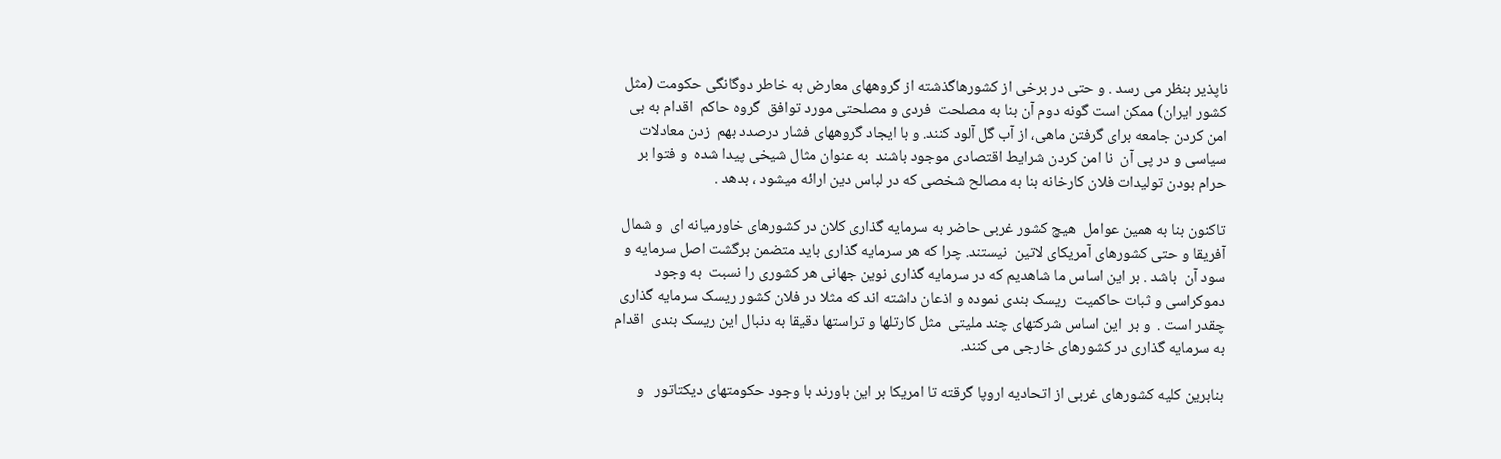ناپذیر بنظر می رسد . و حتی در برخی از کشورهاگذشته از گروههای معارض به خاطر دوگانگی حکومت (مثل کشور ایران) ممکن است گونه دوم آن بنا به مصلحت  فردی و مصلحتی مورد توافق  گروه حاکم  اقدام به بی امن کردن جامعه برای گرفتن ماهی، از آب گل آلود کنند. و با ایجاد گروههای فشار درصدد بهم  زدن معادلات سیاسی و در پی آن  نا امن کردن شرایط اقتصادی موجود باشند  به عنوان مثال شیخی پیدا شده  و فتوا بر حرام بودن تولیدات فلان کارخانه بنا به مصالح شخصی که در لباس دین ارائه میشود ، بدهد .

تاکنون بنا به همین عوامل  هیچ کشور غربی حاضر به سرمایه گذاری کلان در کشورهای خاورمیانه ای  و شمال آفریقا و حتی کشورهای آمریکای لاتین  نیستند. چرا که هر سرمایه گذاری باید متضمن برگشت اصل سرمایه و سود آن  باشد . بر این اساس ما شاهدیم که در سرمایه گذاری نوین جهانی هر کشوری را نسبت  به وجود دموکراسی و ثبات حاکمیت  ریسک بندی نموده و اذعان داشته اند که مثلا در فلان کشور ریسک سرمایه گذاری  چقدر است .  و بر  این اساس شرکتهای چند ملیتی  مثل کارتلها و تراستها دقیقا به دنبال این ریسک بندی  اقدام به سرمایه گذاری در کشورهای خارجی می کنند.

بنابرین کلیه کشورهای غربی از اتحادیه اروپا گرقته تا امریکا بر این باورند با وجود حکومتهای دیکتاتور   و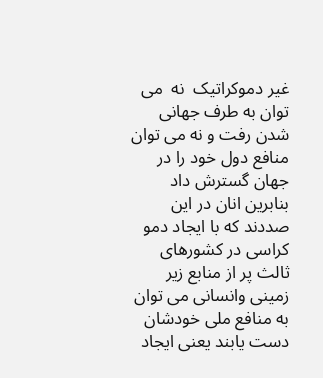غیر دموکراتیک  نه  می توان به طرف جهانی شدن رفت و نه می توان منافع دول خود را در جهان گسترش داد بنابرین انان در این صددند که با ایجاد دمو کراسی در کشورهای ثالث پر از منابع زیر زمینی وانسانی می توان به منافع ملی خودشان دست یابند یعنی ایجاد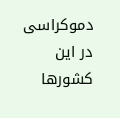دموکراسی  در این کشورها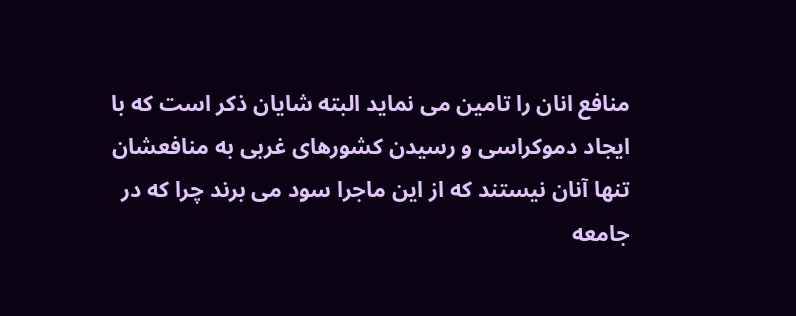منافع انان را تامین می نماید البته شایان ذکر است که با ایجاد دموکراسی و رسیدن کشورهای غربی به منافعشان تنها آنان نیستند که از این ماجرا سود می برند چرا که در جامعه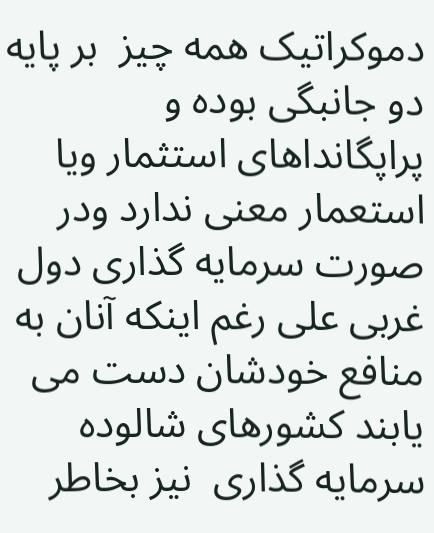دموکراتیک همه چیز  بر پایه دو جانبگی بوده و پراپگانداهای استثمار ویا استعمار معنی ندارد ودر صورت سرمایه گذاری دول غربی علی رغم اینکه آنان به منافع خودشان دست می یابند کشورهای شالوده سرمایه گذاری  نیز بخاطر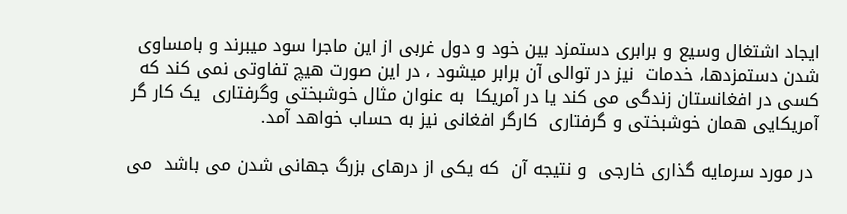ایجاد اشتغال وسیع و برابری دستمزد بین خود و دول غربی از این ماجرا سود میبرند و بامساوی شدن دستمزدها، خدمات  نیز در توالی آن برابر میشود ، در این صورت هیچ تفاوتی نمی کند که کسی در افغانستان زندگی می کند یا در آمریکا  به عنوان مثال خوشبختی وگرفتاری  یک کار گر آمریکایی همان خوشبختی و گرفتاری  کارگر افغانی نیز به حساب خواهد آمد.

 در مورد سرمایه گذاری خارجی  و نتیجه آن  که یکی از درهای بزرگ جهانی شدن می باشد  می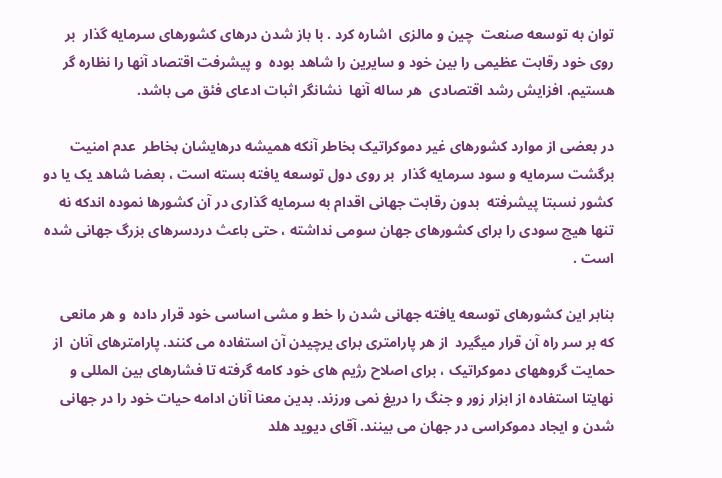توان به توسعه صنعت  چین و مالزی  اشاره کرد . با باز شدن درهای کشورهای سرمایه گذار  بر روی خود رقابت عظیمی را بین خود و سایرین را شاهد بوده  و پیشرفت اقتصاد آنها را نظاره گر هستیم. افزایش رشد اقتصادی  هر ساله آنها  نشانگر اثبات ادعای فئق می باشد.

در بعضی از موارد کشورهای غیر دموکراتیک بخاطر آنکه همیشه درهایشان بخاطر  عدم امنیت برگشت سرمایه و سود سرمایه گذار  بر روی دول توسعه یافته بسته است ، بعضا شاهد یک یا دو کشور نسبتا پیشرفته  بدون رقابت جهانی اقدام به سرمایه گذاری در آن کشورها نموده اندکه نه تنها هیچ سودی را برای کشورهای جهان سومی نداشته ، حتی باعث دردسرهای بزرگ جهانی شده است .

بنابر این کشورهای توسعه یافته جهانی شدن را خط و مشی اساسی خود قرار داده  و هر مانعی که بر سر راه آن قرار میگیرد  از هر پارامتری برای یرچیدن آن استفاده می کنند. پارامترهای آنان  از حمایت گروههای دموکراتیک ، برای اصلاح رژیم های خود کامه گرفته تا فشارهای بین المللی و نهایتا استفاده از ابزار زور و جنگ را دریغ نمی ورزند. بدین معنا آنان ادامه حیات خود را در جهانی شدن و ایجاد دموکراسی در جهان می بینند. آقای دیوید هلد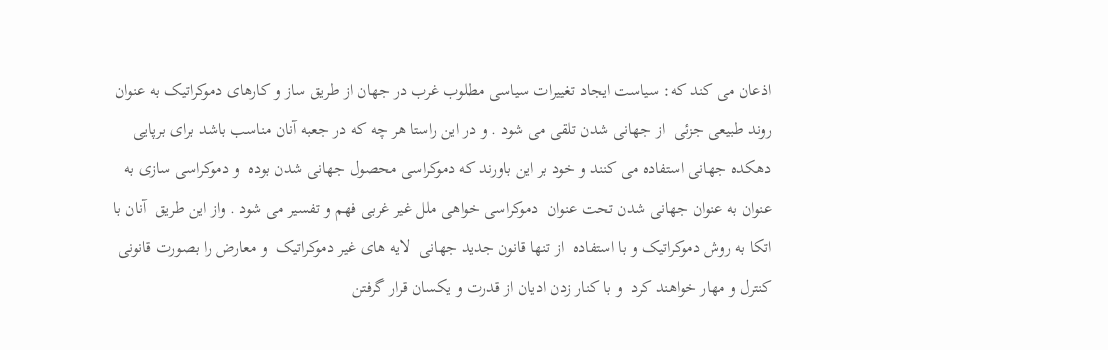اذعان می کند که: سیاست ایجاد تغییرات سیاسی مطلوب غرب در جهان از طریق ساز و کارهای دموکراتیک به عنوان روند طبیعی جزئی  از جهانی شدن تلقی می شود . و در این راستا هر چه که در جعبه آنان مناسب باشد برای برپایی  دهکده جهانی استفاده می کنند و خود بر این باورند که دموکراسی محصول جهانی شدن بوده  و دموکراسی سازی به عنوان به عنوان جهانی شدن تحت عنوان  دموکراسی خواهی ملل غیر غربی فهم و تفسیر می شود . واز این طریق  آنان با اتکا به روش دموکراتیک و با استفاده  از تنها قانون جدید جهانی  لایه های غیر دموکراتیک  و معارض را بصورت قانونی کنترل و مهار خواهند کرد  و با کنار زدن ادیان از قدرت و یکسان قرار گرفتن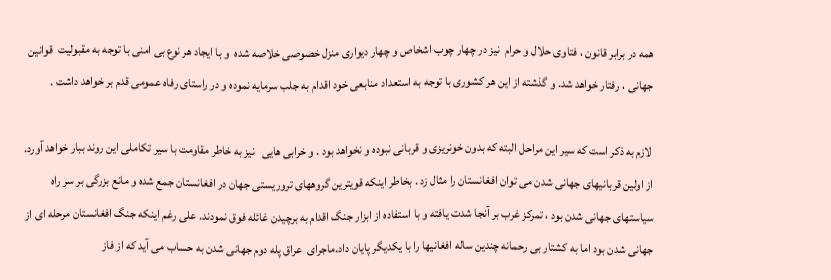همه در برابر قانون ، فتاوی حلال و حرام  نیز در چهار چوب اشخاص و چهار دیواری منزل خصوصی خلاصه شده  و با ایجاد هر نوع بی امنی با توجه به مقبولیت  قوانین جهانی ، رفتار خواهد شد. و گذشته از این هر کشوری با توجه به استعداد منابعی خود اقدام به جلب سرمایه نموده و در راستای رفاه عمومی قدم بر خواهد داشت .

 لازم به ذکر است که سیر این مراحل البته که بدون خونریزی و قربانی نبوده و نخواهد بود . و خرابی هایی   نیز به خاطر مقاومت با سیر تکاملی این روند ببار خواهد آورد. از اولین قربانیهای جهانی شدن می توان افغانستان را مثال زد . بخاطر اینکه قویترین گروههای تروریستی جهان در افغانستان جمع شده و مانع بزرگی بر سر راه سیاستهای جهانی شدن بود ، تمرکز غرب بر آنجا شدت یافته و با استفاده از ابزار جنگ اقدام به برچیدن غائله فوق نمودند. علی رغم اینکه جنگ افغانستان مرحله ای از جهانی شدن بود اما به کشتار بی رحمانه چندین ساله افغانیها را با یکدیگر پایان داد.ماجرای  عراق پله دوم جهانی شدن به حساب می آید که از فاز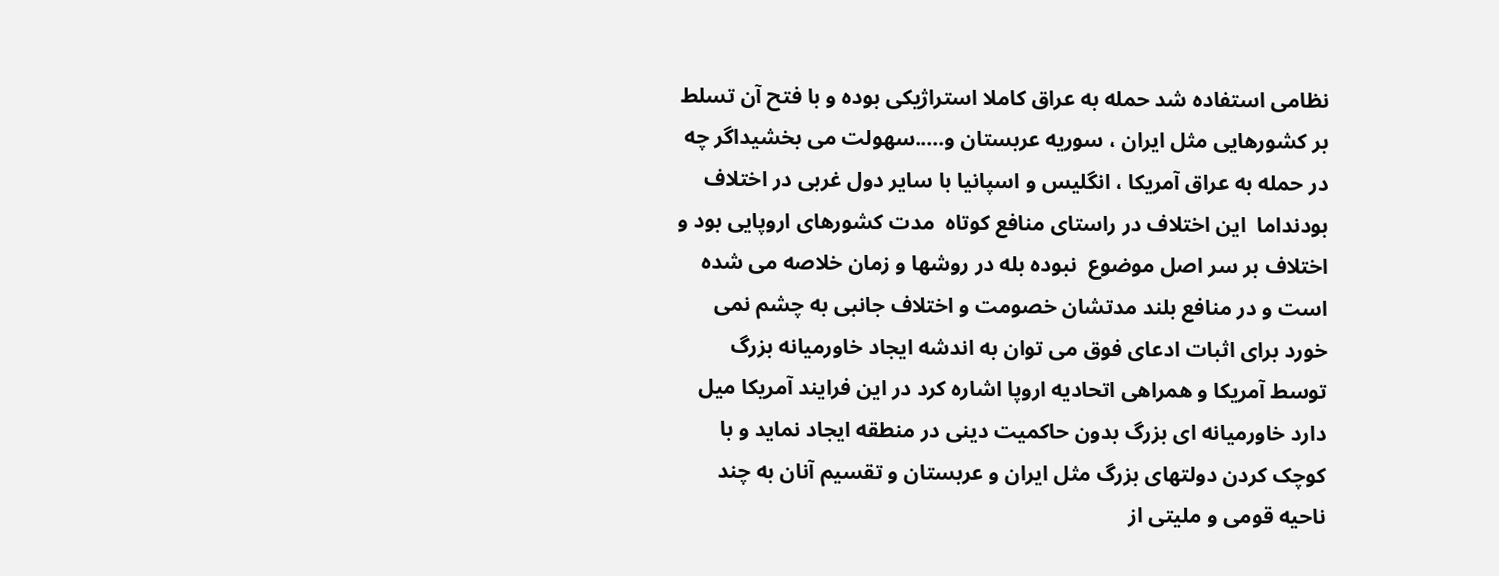نظامی استفاده شد حمله به عراق کاملا استراژیکی بوده و با فتح آن تسلط بر کشورهایی مثل ایران ، سوریه عربستان و.....سهولت می بخشیداگر چه در حمله به عراق آمریکا ، انگلیس و اسپانیا با سایر دول غربی در اختلاف بودنداما  این اختلاف در راستای منافع کوتاه  مدت کشورهای اروپایی بود و اختلاف بر سر اصل موضوع  نبوده بله در روشها و زمان خلاصه می شده است و در منافع بلند مدتشان خصومت و اختلاف جانبی به چشم نمی خورد برای اثبات ادعای فوق می توان به اندشه ایجاد خاورمیانه بزرگ توسط آمریکا و همراهی اتحادیه اروپا اشاره کرد در این فرایند آمریکا میل دارد خاورمیانه ای بزرگ بدون حاکمیت دینی در منطقه ایجاد نماید و با کوچک کردن دولتهای بزرگ مثل ایران و عربستان و تقسیم آنان به چند ناحیه قومی و ملیتی از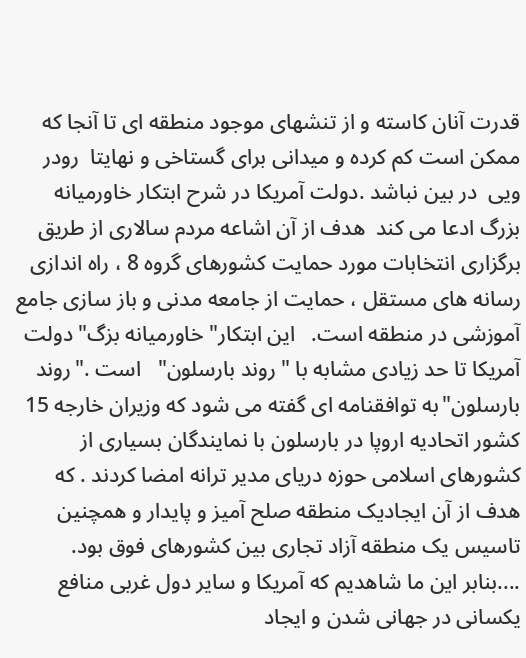قدرت آنان کاسته و از تنشهای موجود منطقه ای تا آنجا که ممکن است کم کرده و میدانی برای گستاخی و نهایتا  رودر ویی  در بین نباشد .دولت آمریکا در شرح ابتکار خاورمیانه بزرگ ادعا می کند  هدف از آن اشاعه مردم سالاری از طریق برگزاری انتخابات مورد حمایت کشورهای گروه 8 ، راه اندازی رسانه های مستقل ، حمایت از جامعه مدنی و باز سازی جامع آموزشی در منطقه است.   این ابتکار" خاورمیانه بزگ" دولت آمریکا تا حد زیادی مشابه با " روند بارسلون"   است ."روند بارسلون"به توافقنامه ای گفته می شود که وزیران خارجه 15 کشور اتحادیه اروپا در بارسلون با نمایندگان بسیاری از کشورهای اسلامی حوزه دریای مدیر ترانه امضا کردند . که هدف از آن ایجادیک منطقه صلح آمیز و پایدار و همچنین تاسیس یک منطقه آزاد تجاری بین کشورهای فوق بود. ....بنابر این ما شاهدیم که آمریکا و سایر دول غربی منافع یکسانی در جهانی شدن و ایجاد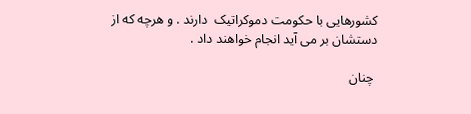کشورهایی با حکومت دموکراتیک  دارند . و هرچه که از دستشان بر می آید انجام خواهند داد .

 چنان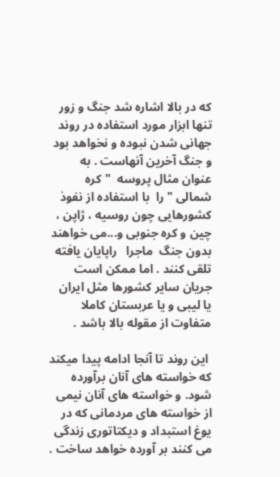که در بالا اشاره شد جنگ و زور تنها ابزار مورد استفاده در روند جهانی شدن نبوده و نخواهد بود و جنگ آخرین آنهاست . به عنوان مثال پروسه  "کره شمالی " را  با استفاده از نفوذ کشورهایی چون روسیه ، ژاپن ، چین و کره جنوبی و...می خواهند بدون جنگ  ماجرا   راپایان یافته تلقی کنند . اما ممکن است جریان سایر کشورها مثل ایران یا لیبی و یا عربستان کاملا متفاوت از مقوله بالا باشد .

 این روند تا آنجا ادامه پیدا میکند که خواسته های آنان برآورده شود. و خواسته های آنان نیمی از خواسته های مردمانی که در یوغ استبداد و دیکتاتوری زندگی می کنند بر آورده خواهد ساخت .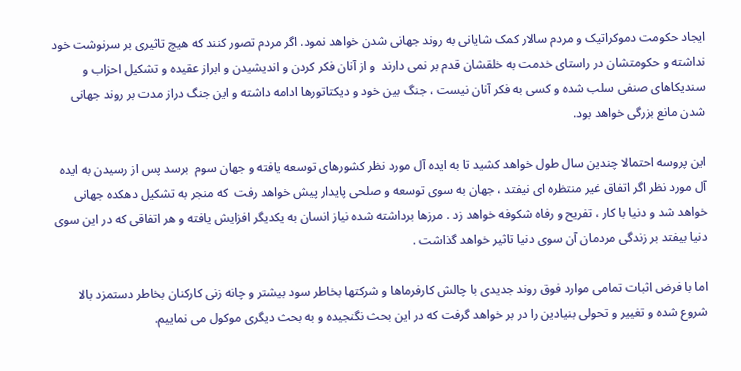ایجاد حکومت دموکراتیک و مردم سالار کمک شایانی به روند جهانی شدن خواهد نمود. اگر مردم تصور کنند که هیچ تاثیری بر سرنوشت خود نداشته و حکومتشان در راستای خدمت به خلقشان قدم بر نمی دارند  و از آنان فکر کردن و اندیشیدن و ابراز عقیده و تشکیل احزاب و سندیکاهای صنفی سلب شده و کسی به فکر آنان نیست ، جنگ بین خود و دیکتاتورها ادامه داشته و این جنگ دراز مدت بر روند جهانی شدن مانع بزرگی خواهد بود.

این پروسه احتمالا چندین سال طول خواهد کشید تا به ایده آل مورد نظر کشورهای توسعه یافته و جهان سوم  برسد پس از رسیدن به ایده آل مورد نظر اگر اتفاق غیر منتظره ای نیفتد ، جهان به سوی توسعه و صلحی پایدار پیش خواهد رفت  که منجر به تشکیل دهکده جهانی خواهد شد و دنیا با کار ، تفریح و رفاه شکوفه خواهد زد . مرزها برداشته شده نیاز انسان به یکدیگر افزایش یافته و هر اتفاقی که در این سوی دنیا بیفتد بر زندگی مردمان آن سوی دنیا تاثیر خواهد گذاشت .

اما با فرض اثبات تمامی موارد فوق روند جدیدی با چالش کارفرماها و شرکتها بخاطر سود بیشتر و چانه زنی کارکنان بخاطر دستمزد بالا  شروع شده و تغییر و تحولی بنیادین را در بر خواهد گرفت که در این بحث نگنجیده و به بحث دیگری موکول می نماییم.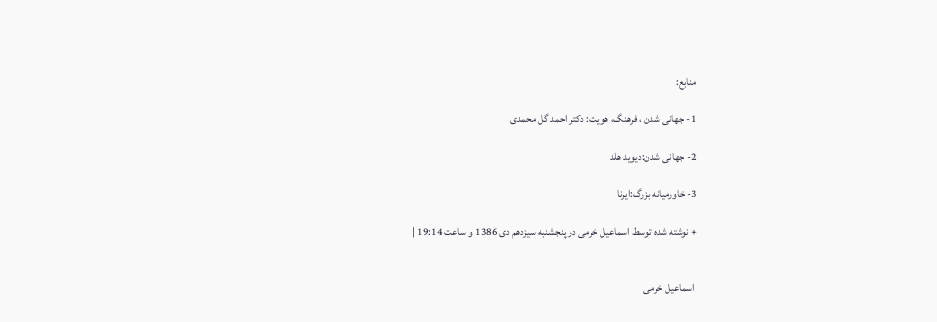منابع:

1- جهانی شدن ، فرهنگ، هویت: دکتر احمد گل محمدی

2- جهانی شدن:دیوید هلد

3- خاورمیانه بزرگ:ایرنا

+ نوشته شده توسط اسماعیل خرمی در پنجشنبه سیزدهم دی 1386 و ساعت 19:14 |


 اسماعیل خرمی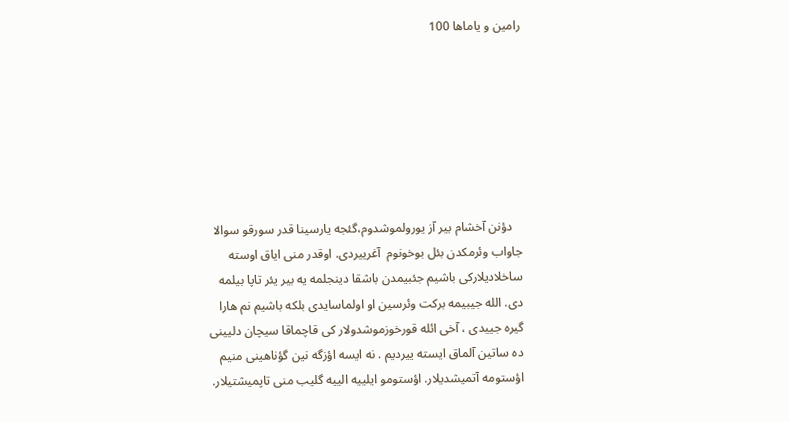رامین و یاماها 100







   دؤنن آخشام بیر آز یورولموشدوم،گئجه یارسینا قدر سورقو سوالا جاواب وئرمکدن بئل بوخونوم  آغرییردی. اوقدر منی ایاق اوسته ساخلادیلارکی باشیم جئبیمدن باشقا دینجلمه یه بیر یئر تاپا بیلمه  دی. الله جیبیمه برکت وئرسین او اولماسایدی بلکه باشیم نم هارا گیره جییدی ، آخی ائله قورخوزموشدولار کی قاچماقا سیچان دلیینی ده ساتین آلماق ایسته ییردیم . نه ایسه اؤزگه نین گؤناهینی منیم اؤستومه آتمیشدیلار. اؤستومو ایلییه الییه گلیب منی تاپمیشتیلار.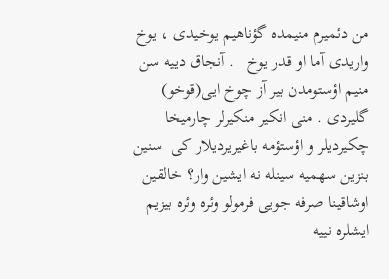من دئمیرم منیمده گؤناهیم یوخیدی ، یوخ واریدی آما او قدر یوخ   . آنجاق دییه سن منیم اؤستومدن بیر آز چوخ ایی(قوخو) گلیردی . منی انکیر منکیرلر چارمیخا چکیردیلر و اؤستؤمه باغیریردیلار کی  سنین بنزین سهمیه سینله نه ایشین وار؟ خالقین اوشاقینا صرفه جویی فرمولو وئره وئره بیزیم ایشلره نییه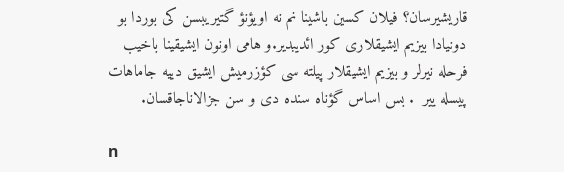قاریشیرسان؟ فیلان کسین باشینا نم نه اویؤنؤ گتیریبسن کی بوردا بو دونیادا بیزیم ایشیقلاری کور ائدیبدیر.و هامی اونون ایشیقینا باخیب فرحله نیرلر و بیزیم ایشیقلار پیلته سی کؤزرمیش ایشیق دییه جاماهات پیسله ییر  . بس اساس گؤناه سنده دی و سن جزالاناجاقسان.

n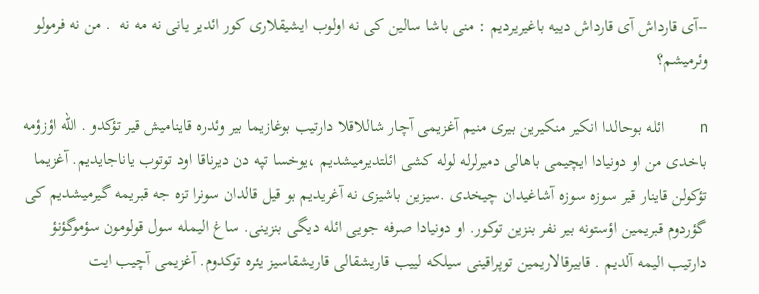--آی قارداش آی قارداش دییه باغیریردیم : منی باشا سالین کی نه اولوب ایشیقلاری کور ائدیر یانی نه مه نه  . من نه فرمولو وئرمیشم؟

n       ائله بوحالدا انکیر منکیرین بیری منیم آغزیمی آچار شاللاقلا دارتیب بوغازیما بیر وئدره قاینامیش قیر تؤکدو . الله اؤزؤمه باخدی من او دونیادا ایچیمی باهالی دمیرلرله لوله کشی ائلتدیرمیشدیم ،یوخسا تپه دن دیرناقا اود توتوب یاناجایدیم. آغزیما تؤکولن قاینار قیر سوزه سوزه آشاغیدان چیخدی .سیزین باشیزی نه آغریدیم بو قیل قالدان سونرا تزه جه قبریمه گیرمیشدیم کی  گؤردوم قبریمین اؤستونه بیر نفر بنزین توکور. او دونیادا صرفه جویی ائله دیگی بنزینی. ساغ الیمله سول قولومون سؤموگؤنؤ دارتیب الیمه آلدیم . قابیرقالاریمین توپراقینی سیلکه لییب قاریشقالی قاریشقاسیز یئره توکدوم. آغزیمی آچیب ایت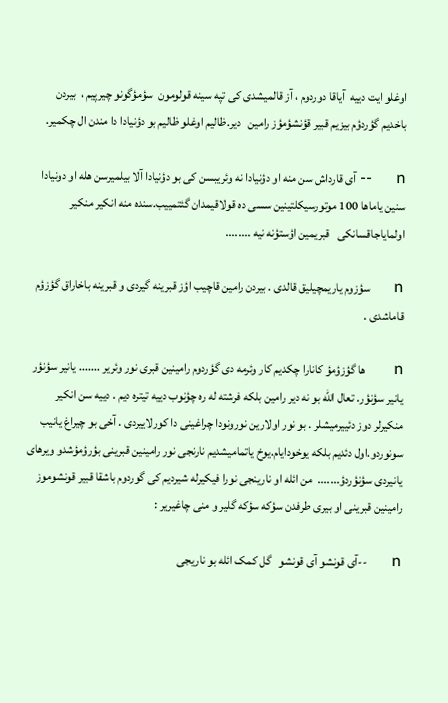اوغلو ایت دییه  آیاقا دوردوم ، آز قالمیشدی کی تپه سینه قولومون  سؤمؤگونو چیرپیم ،  بیردن باخدیم گؤردؤم بیزیم قبیر قؤنشؤمؤز رامین   دیر.ظالیم اوغلو ظالیم بو دؤنیادا دا مندن ال چکمیر.

n      -- آی قارداش سن منه او دؤنیادا نه وئریبسن کی بو دؤنیادا آلا بیلمیرسن هله او دونیادا سنین یاماها 100 موتورسیکلتینین سسی ده قولاقیمدان گئتمییب.سنده منه انکیر منکیر اولمایاجاقسانکی   قبریمین اؤستؤنه نیه ........

n      سؤزوم یاریمچیلیق قالدی . بیردن رامین قاچیب اؤز قبرینه گیردی و قبرینه باخاراق گؤزؤم قاماشدی .

n       ها گؤزؤمؤ کانارا چکدیم کار وئرمه دی گؤردوم رامینین قبری نور وئریر ....... یانیر سؤنؤر یانیر سؤنؤر. تعال الله بو نه دیر رامین بلکه فرشته له ره چؤنوب دییه تیتره دیم . دییه سن انکیر منکیرلر دوز دئییرمیشلر . بو نور اولارین نورونودا چراغینی دا کورلاییردی . آخی بو چیراغ یانیب سونوردو.اول دئدیم بلکه یوخودایام.یوخ یاتمامیشدیم نارنجی نور رامینین قبرینی بؤرؤمؤشدو ویرهای یانیردی سؤنؤردؤ.......  من ائله او نارینجی نورا فیکیرله شیردیم کی گوردوم باشقا قبیر قونشوموز رامینین قبرینی او بیری طرفدن سؤکه سؤکه گلیر و منی چاغیریر :

n      --آی قونشو آی قونشو   گل کمک ائله بو ناریجی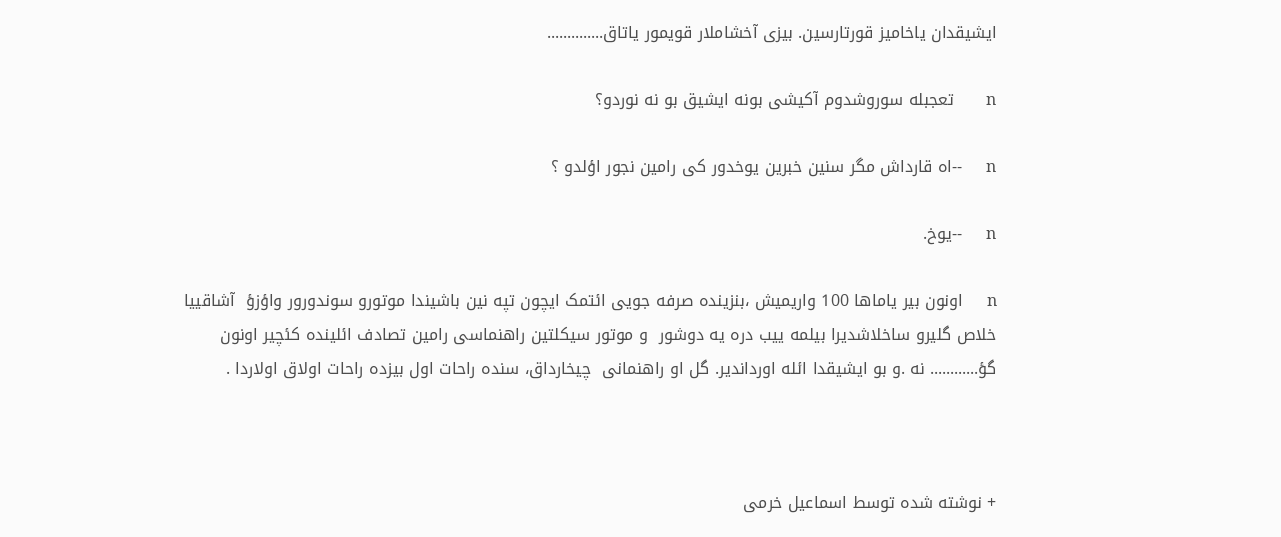ایشیقدان یاخامیز قورتارسین. بیزی آخشاملار قویمور یاتاق..............

n        تعجبله سوروشدوم آکیشی بونه ایشیق بو نه نوردو؟

n      --اه قارداش مگر سنین خبرین یوخدور کی رامین نجور اؤلدو ؟

n      --یوخ.

n      اونون بیر یاماها 100 واریمیش ،بنزینده صرفه جویی ائتمک ایچون تپه نین باشیندا موتورو سوندورور واؤزؤ  آشاقییا خلاص گلیرو ساخلاشدیرا بیلمه ییب دره یه دوشور  و موتور سیکلتین راهنماسی رامین تصادف ائلینده کئچیر اونون گؤ............ نه .و بو ایشیقدا ائله اورداندیر. گل او راهنمانی  چیخارداق، سنده راحات اول بیزده راحات اولاق اولاردا .



+ نوشته شده توسط اسماعیل خرمی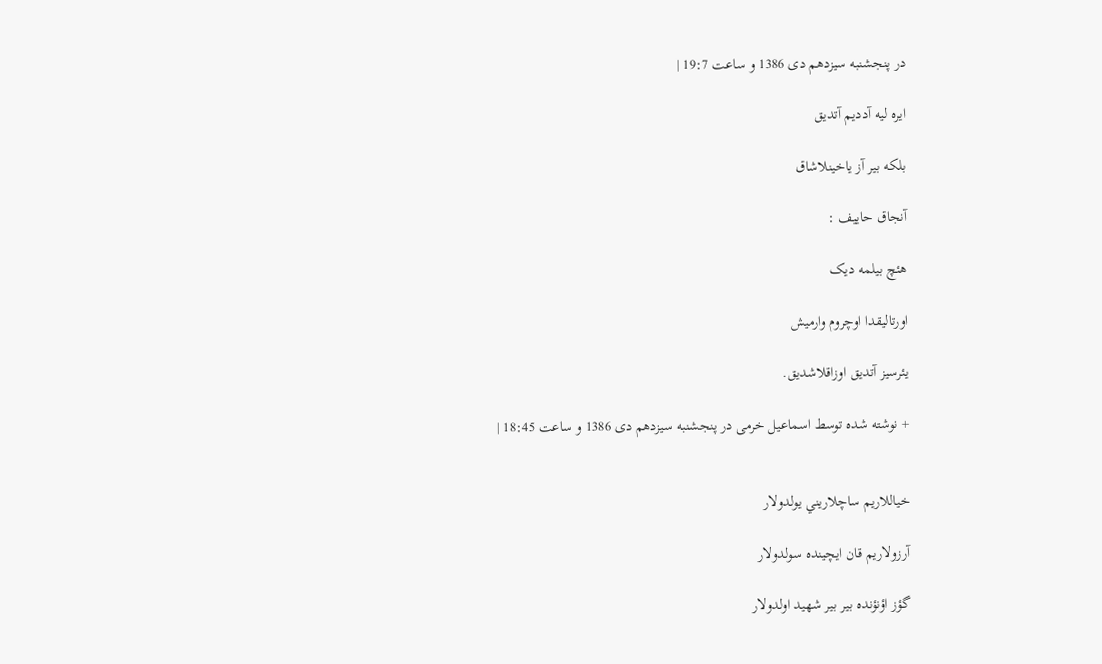در پنجشنبه سیزدهم دی 1386 و ساعت 19:7 |

ايره ليه آدديم آتديق

بلکه بير آز ياخينلاشاق

آنجاق حاييف :

هئچ بيلمه ديک

اورتاليقدا اوچروم وارميش

يئرسيز آتديق اوزاقلاشديق.

+ نوشته شده توسط اسماعیل خرمی در پنجشنبه سیزدهم دی 1386 و ساعت 18:45 |


خياللاريم ساچلاريني يولدولار

آرزولاريم قان ايچينده سولدولار

گؤز اؤنؤنده بير بير شهيد اولدولار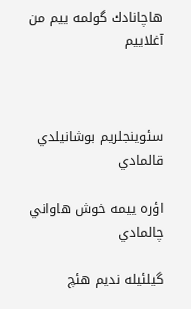هاچانادك گولمه ييم من آغلاييم



سئوينجلريم بوشانيلدي قالمادي

اؤره ييمه خوش هاواني چالمادي

گيلئيله نديم هئچ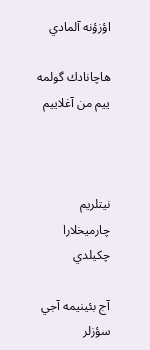اؤزؤنه آلمادي

هاچانادك گولمه ييم من آغلاييم



نيتلريم چارميخلارا چكيلدي

آج بئينيمه آجي سؤزلر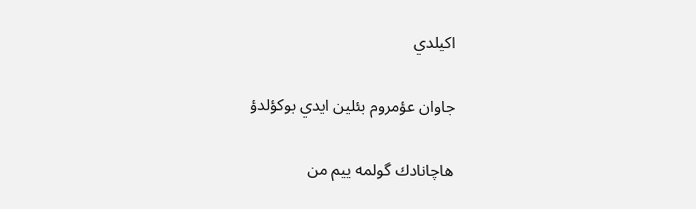اكيلدي

جاوان عؤمروم بئلين ايدي بوكؤلدؤ

هاچانادك گولمه ييم من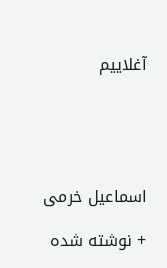آغلاييم





اسماعیل خرمی

+ نوشته شده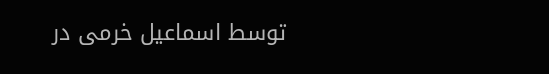توسط اسماعیل خرمی در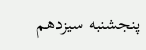پنجشنبه سیزدهم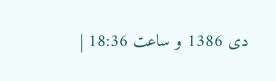دی 1386 و ساعت 18:36 |